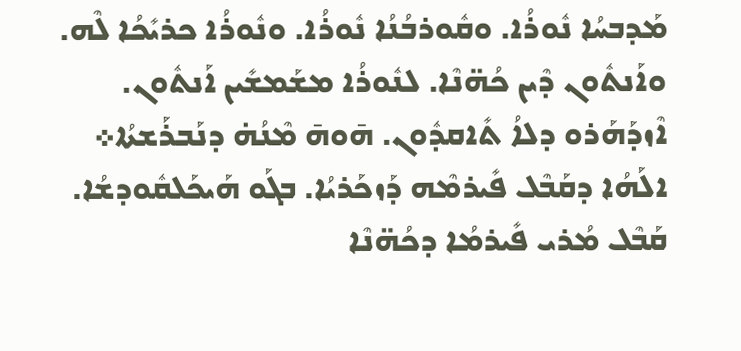ܡܰܕܒܚܳܐ ܢܽܘܪܳܐ. ܘܩܽܘܪܒܳܢܳܐ ܢܽܘܪܳܐ. ܘܢܽܘܪܳܐ ܟܪܝܺܟܳܐ ܠܶܗ. ܘܐܰܢܬܽܘܢ ܕܶܝܢ ܟܳܗ̈ܢܶܐ. ܠܢܽܘܪܳܐ ܡܫܰܡܫܺܝܢ ܐܰܢܬܽܘܢ. ܐܶܙܕܰܗܰܪܘ ܕܠܐܳ ܬܺܐܩܕܽܘܢ. ܗ̄ܘܗ̄ ܡܶܢܳܗ̇ ܕܢܰܒܪܰܫܬܳܐ܀
ܐܠܰܗܳܐ ܕܩܰܒܶܠ ܦܺܝܪܡܶܗ ܕܰܙܟܰܪܝܳܐ. ܒܓܰܘ ܗܰܝܟܰܠܩܽܘܕܫܳܐ. ܩܰܒܶܠ ܡܳܪܝ ܦܺܝܪܡܳܐ ܕܟܳܗ̈ܢܶܐ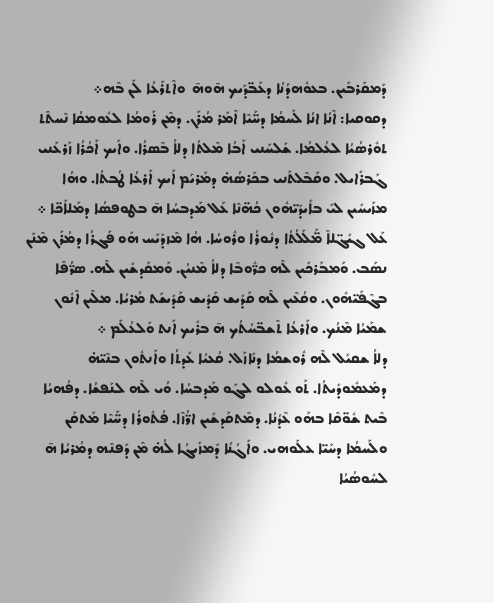ܕܰܡܩܰܪܒܺܝܢ. ܒܥܘܽܗܕܳܢܳܐ ܕܥܰܒ̈ܕܰܝܟ ܗ̄ܘܗ̄  ܘܐܶܬܪܰܥܳܐ ܠܰܢ ܒܶܗ܀
ܕܩܘܩܝܐ: ܐܶܢܳܐ ܐܢܳܐ ܠܰܚܡܳܐ ܕܚ̈ܰܝܶܐ ܐܶܡܰܪ ܡܳܪܰܢ. ܕܡܶܢ ܪܰܘܡܳܐ ܠܥܽܘܡܩܳܐ ܢܶܚܬܶܬ ܬܘܽܪܣܳܝܳܐ ܠܥܳܠܡܳܐ. ܫܰܠܚܰܢܝ ܐܰܒܳܐ ܡܶܠܬܳܐ ܕܠܐܳ ܒܶܣܪܳܐ. ܘܐܰܝܟ ܐܰܟܳܪܳܐ ܙܰܪܥܰܢܝ ܓܰܒܪܺܐܝܠ. ܘܩܰܒܶܠܬܰܢܝ ܒܟܰܪܣܳܗ̇ ܕܡܰܪܝܰܡ ܐܰܝܟ ܐܰܪܥܳܐ ܛܳܒܬܳܐ. ܘܗܳܐ ܡܙܰܝܚܺܝܢ ܠܝܺ ܒܐܺܝܕܰܝ̈ܗܽܘܢ ܟܳܗ̈ܢܶܐ ܥܰܠ ܡܰܕܒܚܳܐ ܗ̄ ܒܛܘܦܣܳܐ ܕܡܰܠܐܰܟ̈ܐ ܀
ܥܰܠ ܓܝܺܓ̈ܠܐܶ ܡ̈ܰܠܰܠܳܬܳܐ ܕܢܽܘܪܳܐ ܘܪܽܘܚܳܐ. ܗܳܐ ܡܶܙܕܰܝܰܚ ܗܰܘ ܦܰܓܪܳܐ ܕܡܳܪܰܢ ܡܶܢܰܢ ܢܣܰܒ. ܘܰܡܒܰܪܟܺܝܢ ܠܶܗ ܟܪ̈ܽܘܒܶܐ ܕܠܐܳ ܡܶܢܝܳܢ. ܘܰܡܩܰܕܫܺܝܢ ܠܶܗ. ܣܪ̈ܳܦܶܐ ܒܓܶܦܰܝ̈ܗܽܘܢ. ܘܩܳܥܶܝܢ ܠܶܗ ܩܰܕܺܝܫ ܩܰܕܺܝܫ ܩܰܕܺܝܫܰܬ ܡܳܪܝܳܐ. ܡܠܶܝܢ ܐܶܢܽܘܢ ܫܡܰܝܳܐ ܡܶܢܳܟ. ܘܐܰܪܥܳܐ ܬܶܫܒ̈ܚܳܬܳܟ ܗ̄ ܒܪܺܝܟ ܐܰܢܬ ܘܰܠܥܳܠܰܡ ܀
ܕܠܐܳ ܫܩܝܺܠ ܠܶܗ ܪܽܘܫܡܳܐ ܕܢܺܐܙܰܠ. ܩܳܥܝܳܐ ܥܺܕܬܳܐ ܘܐܰܢܬܽܘܢ ܒܢܶܝ̈ܗ̇ ܕܡܰܥܡܽܘܕܺܝܬܳܐ. ܬܰܘ ܥܽܘܠܘ ܠܓܰܘ ܡܰܕܒܚܳܐ. ܘܳܝ ܠܶܗ ܠܢܰܦܫܳܐ. ܕܦܳܗܝܳܐ ܒܶܝܬ ܫܽܘ̈ܩܶܐ ܒܗܰܘ ܥܶܕܳܢܳܐ. ܕܡܶܬܩܰܕܫܺܝܢ ܐܪ̈ܳܙܶܐ. ܦܳܬܽܘܪܳܐ ܕܚ̈ܰܝܶܐ ܡܰܬܩܰܢ ܘܠܰܚܡܳܐ ܕܚܰܝ̈ܐ ܥܠܰܘܗܝ. ܘܐܰܓܳܢܳܐ ܕܰܡܙܺܝܓܳܐ ܠܳܗ̇ ܡܶܢ ܕܰܦܢܶܗ ܕܡܳܪܝܳܐ ܗ̄ ܠܚܽܘܣܳܝܳܐ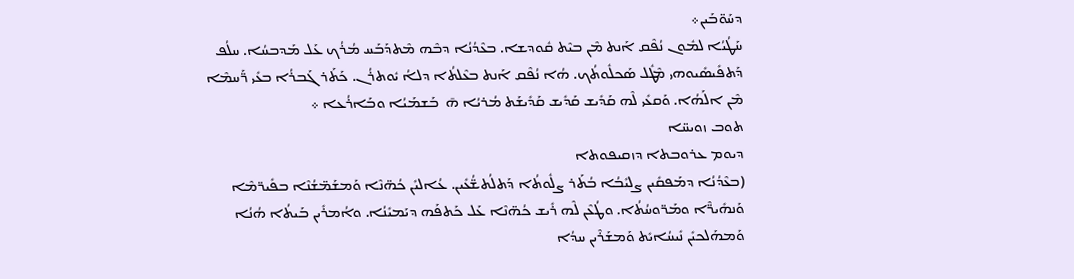ܕܚܰܘ̈ܒܰܝܢ܀
ܚܰܛܳܝܳܐ ܠܡܽܘܢ ܢܳܦܶܩ ܐܰܢܬ ܡܶܢ ܒܝܶܬ ܩܽܘܕܫܐ. ܒܥܶܕܳܢܳܐ ܕܒܶܗ ܡܶܬܕܰܒܰܚ ܡܳܪܳܟ ܥܰܠ ܡܰܕܒܚܳܐ. ܚܠܳܦ ܕܰܬܦܺܝܣܺܝܘܗܝ ܡܶܛܽܠ ܣܰܟܠܽܘܬܳܟ. ܗܳܐ ܢܳܦܶܩ ܐܰܢܬ ܒܥܶܠܬܳܐ ܕܠܐܳ ܝܽܘܬܪܳܢ. ܟܰܬܰܪ ܓܰܒܪܳܐ ܒܥܺܝ ܪ̈ܰܚܡܶܐ ܡܶܢ ܐܠܰܗܳܐ. ܘܰܩܥܺܝ ܠܶܗ ܩܰܕܺܝܫ ܩܰܕܺܝܫ ܩܰܕܺܝܫܰܬ ܡܳܪܝܳܐ ܗ̄  ܒܰܫܡܰܝܳܐ ܘܒܰܐܪܳܥܐ ܀
ܬܘܒ ܙܘܝܚ̈ܐ
ܕܝܘܡ ܥܪܘܒܬܐ ܕܙܩܝܦܘܬܐ
(ܒܥܶܕܳܢܳܐ ܕܡܰܦܩܺܝܢ ܨܠܝܺܒܳܐ ܒܳܬܰܪ ܨܠܽܘܬܳܐ ܕܰܬܠܳܬܫ̈ܳܥܺܝܢ. ܥܳܐܠܝܺܢ ܟܳܗ̈ܢܶܐ ܘܰܡܫܰܡ̈ܫܳܢܶܐ ܒܦܺܝܪ̈ܡܶܐ ܘܰܢܗܺܝܪ̈ܶܐ ܘܡܰܪ̈ܘܚܳܬܳܐ. ܘܛܳܥܶܢ ܠܶܗ ܪܺܝܫ ܟܳܗ̈ܢܶܐ ܥܰܠ ܟܰܬܦܰܗ ܕܝܰܡܝܺܢܳܐ. ܘܐܳܡܪܺܝܢ ܒܰܝܬܳܐ ܗܳܢܳܐ ܘܰܡܗܰܠܟܝܺܢ ܢܺܝܚܳܐܝܺܬ ܘܰܡܫܰܪܶܝܢ ܚܕܳܐ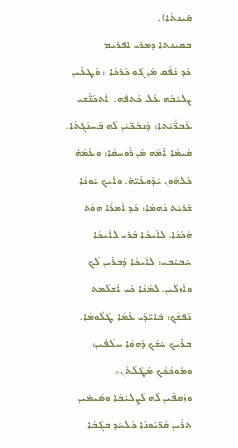ܩܺܝܢܬܳܐ).
ܒܩܝܢܬܐ ܕܡܪܝ ܐܦܪܝܡ
ܟܰܕ ܢܳܦܶܩ ܡܶܢ ܓܰܘ ܟܰܪܟܳܐ : ܘܰܛܥܺܝܢ ܨܠܝܺܒܶܗ ܥܰܠ ܟܰܬܦܶܗ.  ܐܶܬܟܰܢ̈ܰܫܝ ܥܶܒܪ̈ܳܝܳܬܐ: ܕܰܢܒܰܟ̈ܝܳܢ ܠܶܗ ܒܰܚܢܰܓܬܳܐ. ܩܳܝܡܳܐ ܐܶܡܶܗ ܡܶܢ ܪܽܘܚܩܳܐ: ܘܥܰܡܳܗ̇ ܟܽܠܗܽܘܢ ܝܳܕܽܘܥܶܝ̈ܗ̇. ܘܐܰܝܟ ܝܰܘܢܳܐ ܫܰܪܝܰܬ ܢܳܗܡܳܐ: ܟܰܕ ܐܳܡܪܳܐ ܗܘܳܬ ܗܳܟܰܢܳܐ. ܠܐܰܝܟܳܐ ܒܶܪܝ ܠܐܰܝܟܳܐ ܚܰܒܝܺܒܝ: ܠܐܰܝܟܳܐ ܕܳܒܪܺܝܢ ܠܳܟ ܘܐܳܙܠܺܝܢ. ܠܡܳܢܳܐ ܟܰܝ ܐܰܫܠܶܡܬ ܢܰܦܫܳܟ: ܒܺܐܝ̈ܕܰܝ ܥܰܡܳܐ ܛܳܠܽܘܡܳܐ. ܒܪܺܝܟ ܚܰܫܳܟ ܕܰܗܘܳܐ ܚܠܳܦܰܝܢ: ܘܡܽܘܟܳܟܳܟ ܡܶܛܽܠܳܬܰܢ܀
ܘܙܳܩܦܺܝܢ ܠܶܗ ܠܰܨܠܝܺܒܳܐ ܘܣܳܝܡܺܝܢ ܬܪܶܝܢ ܩܶܪ̈ܝܽܘܢܶܐ ܟܽܠܚܰܕ ܒܓܰܒܳܐ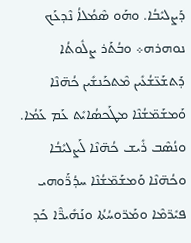ܕܰܨܠܝܺܒܳܐ. ܘܗܰܘ ܣܶܡܳܠܐܳ ܢܶܕܥܰܟ ܢܘܗܪܗ܀ ܘܒܳܬܰܪ ܨܠܽܘܬܳܐ ܕܰܬܫܰܥ̈ܫܳܥܺܝܢ ܡܶܬܟܰܢܫܺܝܢ ܟܳܗ̈ܢܶܐ ܘܰܡܫܰܡ̈ܫܳܢܶܐ ܡܛܰܟܣܳܐܝܺܬ ܥܰܡ ܥܰܡܳܐ. ܘܢܳܣܶܒ ܪܺܝܫ ܟܳܗ̈ܢܶܐ ܠܰܨܠܝܺܒܳܐ ܘܟܳܗ̈ܢܶܐ ܘܰܡܫܰܡ̈ܫܳܢܶܐ ܚܕܳܪ̈ܰܘܗܝ ܦܝܺܪ̈ܡܶܐ ܘܡܰܪ̈ܘܚܳܬܳܐ ܘܢܰܗܺܝܪ̈ܶܐ ܟܰܕ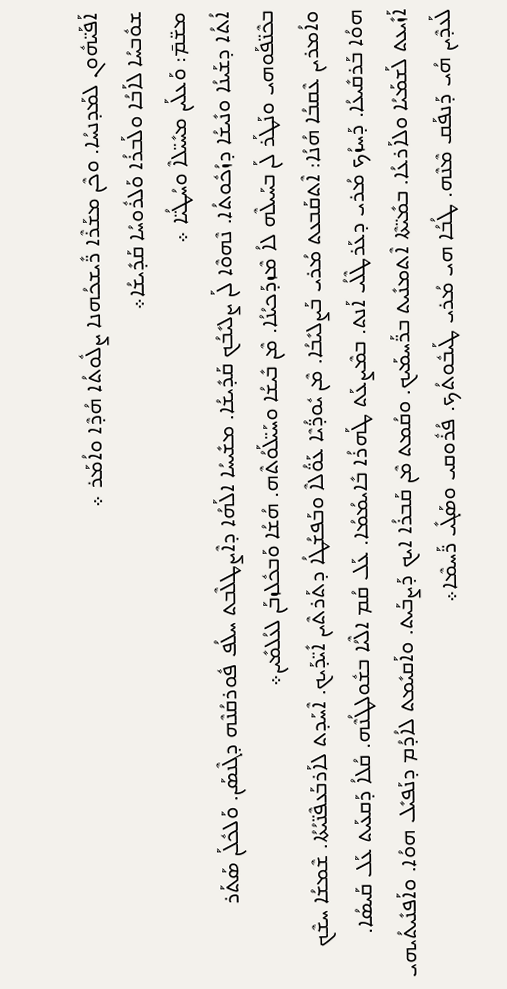ܐܰܦܰܝ̈ܗܽܘܢ ܠܡܰܕܢܚܳܐ. ܘܟܶܢ ܡܫܰܪܶܐ ܪ̈ܺܝܫܟܳܗܢܐ ܨܠܽܘܬܳܐ ܗܳܕܶܐ ܘܐܳܡܰܪ ܀
ܫܘܽܒܚܳܐ ܠܐܰܒܳܐ ܘܠܰܒܪܳܐ ܘܰܠܪܽܘܚܳܐ ܩܰܕܺܝܫܳܐ܀
ܡܫ̈ܡ̄: ܘܰܥܠܰܝܢ ܡܚܺܝ̈ܠܐܶ ܘܚܳܛܳܝ̈ܐ ܀
ܐܳܬܳܐ ܕܫܰܝܢܳܐ ܘܢܺܝܫܳܐ ܕܙܳܟܽܘܬܳܐ. ܢܶܗܘܶܐ ܠܰܢ ܨܠܝܺܒܳܟ ܩܰܕܺܝܫܳܐ. ܡܫܺܝܚܳܐ ܐܠܰܗܳܐ ܕܐܶܨܛܠܶܒܬ ܚܠܳܦ ܦܽܘܪܩܳܢܶܗ ܕܓܶܢܣܰܢ. ܘܰܠܟܽܠܰܢ ܣܰܬܰܪ ܒܟܶܢ̈ܦܰܘܗܝ ܘܢܰܛܰܪ ܠܰܢ ܒܚܰܝܠܶܗ ܠܐܳ ܡܶܙܕܰܟܝܳܢܳܐ. ܡܶܢ ܒܺܝܫܳܐ ܘܚܰܝ̈ܠܰܘܳܬܶܗ. ܗܳܫܳܐ ܘܰܒܟܽܠܙܒܰܢ ܠܥܳܠܡܺܝܢ܀
ܘܐܳܡܪܝܢ ܥܶܩܒܳܐ ܗܳܢܳܐ: ܐܶܬܩܰܒܥܬ ܡܳܪܝ ܒܰܨܠܝܺܒܳܐ. ܡܶܢ ܝܽܘܕ̈ܳܝܶܐ ܥܰܘ̈ܳܠܐܶ ܘܒܰܦܫܳܛܳܐ ܕܬܰܪܬܶܝܢ ܐܺܝ̈ܕܰܝܟ. ܐܶܚܰܕܬ ܠܐܰܪܒܰܥܦܶܢ̈ܝܳܬܳܐ. ܫܶܡܫܳܐ ܚܫܶܟ ܗܘܳܐ ܒܰܪܩܺܝܥܳܐ. ܕܰܚܙܳܟ ܡܳܪܝ ܕܥܰܪܛܶܠܳܝ ܐܰܢܬ. ܒܡܶܨܥܰܬ ܛܰܗܪܳܐ ܒܺܐܝܡܳܡܳܐ. ܥܰܠ ܩܳܡ ܐܠܶܝܳܐ ܒܫܽܘܠܛܳܢܶܗ. ܩܳܠܐܳ ܕܰܩܥܰܝܬ ܥܰܠ ܩܰܝܣܳܐ. ܐܰܙܺܝܥܬ ܠܰܫܡܰܝܳܐ ܘܠܐܰܪܥܳܐ. ܒܡܺܝ̈ܬܶܐ ܐܶܬܡܢܺܝܬ ܒܪ̈ܰܚܡܰܝܟ. ܘܩܳܡܬ ܡܶܢ ܩܰܒܪܳܐ ܐܝܟ ܕܰܨܒܰܝܬ. ܘܐܰܩܝܺܡܬ ܠܐܳܕܳܡ ܕܢܰܦܝܺܠ ܗܘܳܐ. ܘܐܰܦܢܺܝܬܳܝܗܝ ܠܰܥܕܶܝܢ ܗܳܝ ܕܰܢܦܰܩ ܡܶܢܶܗ. ܛܳܒܳܐ ܗܝ ܡܳܪܝ ܛܰܝܒܽܘܬܳܟ. ܦܳܪܽܘܩܝ ܘܣܰܓܺܝ ܪ̈ܰܚܡܶܐ܀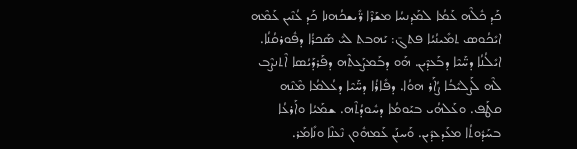ܟܰܕ ܟܽܠܶܗ ܥܰܡܳܐ ܠܡܰܕܢܚܳܐ ܡܫܰܪܶܐ ܪ̈ܺܝܫܟܳܗܢܐ ܟܰܕ ܥܳܢܶܝܢ ܥܰܡܶܗ ܐܝܺܟܳܘܣ ܬܡܺܝܢܳܝܳܐ ܦܬܓ̄: ܝܰܗܒܬ ܠܝܺ ܣܰܟܪܳܐ ܕܦܽܘܪܩܳܢܳܐ.
ܐܝܺܠܳܢܳܐ ܕܚ̈ܰܝܶܐ ܕܒܰܥܕܶܝܢ. ܗܰܘ ܕܒܰܡܨܰܥܬܶܗ ܕܦܰܪܕܰܝܳܣܐ ܐܶܬܢܨܶܒ ܠܶܗ ܠܰܨܠܝܺܒܳܐ ܨܳܐܰܪ ܗܘܳܐ. ܕܦܺܐܪܳܐ ܕܚ̈ܰܝܶܐ ܕܥܳܠܡܳܐ ܡܶܢܶܗ ܩܛܰܦ. ܘܥܰܠܗܳܝ ܒܝܰܘܡܳܐ ܕܚܽܘܕܳܬܶܗ. ܫܡܰܝܳܐ ܘܐܰܪܥܳܐ ܒܚܰܕܽܘܬܳܐ ܡܥܰܕܥܕܺܝܢ. ܘܰܚܢܰܢ ܥܰܡܗܽܘܢ ܢܶܥܢܶܐ ܘܢܺܐܡܰܪ.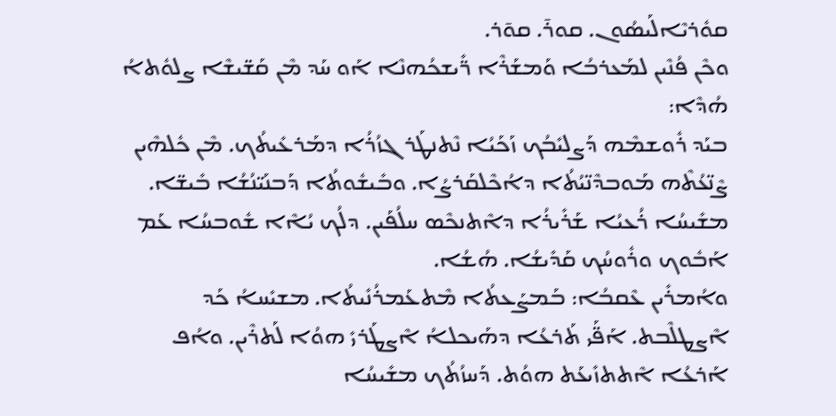ܩܘܽܪܝܶܐܠܰܝܣܳܘܢ. ܩܘܪ̄. ܩܘ̄ܪ.
ܘܟܶܢ ܦܳܢܶܝܢ ܠܡܰܥܪܒܳܐ ܘܰܡܫܰܪܶܐ ܪ̈ܺܝܫܟܳܗܢܶܐ ܐܰܘ ܚܰܕ ܡܶܢ ܩܰܫ̈ܝܫܶܐ ܨܠܘܽܬܐܳ ܗܳܕܶܐ:
ܒܝܰܕ ܪܽܘܫܡܶܗ ܕܰܨܠܝܺܒܳܟ ܙܰܟܰܝܳܐ ܢܶܬܢܛܰܪ ܓܙܳܪܳܐ ܕܡܰܪܥܺܝܬܳܟ. ܡܶܢ ܟܽܠܗܶܝܢ ܨܶܢ̈ܥܳܬܶܗ ܡܰܘܒܕܶܢ̈ܝܳܬܳܐ ܕܐܳܟܶܠܩܰܪܨܳܐ. ܘܒܺܝܫܽܘܬܳܐ ܕܰܒܢܰܝ̈ܢܳܫܳܐ ܒܺܝܫ̈ܐ. ܡܫܺܝܚܳܐ ܪܳܥܝܳܐ ܫܰܪܺܝܪܳܐ ܕܐܶܬܢܟܶܣ ܚܠܳܦܰܝܢ. ܕܠܳܟ ܝܳܐܶܐ ܫܽܘܒܚܳܐ ܥܰܡ ܐܰܒܽܘܟ ܘܪܽܘܚܳܟ ܩܰܕܺܝܫܳܐ. ܗܳܫܳܐ.
ܘܐܳܡܪܺܝܢ ܥܶܩܒܳܐ: ܒܰܡܨܰܥܬܳܐ ܡܶܬܥܰܡܪܳܢܺܝܬܳܐ. ܡܫܝܺܚܐܳ ܟܰܕ ܐܶܨܛܠܶܒܬ. ܐܰܦ̈ܰܝ ܬܰܪܥܳܐ ܕܗܰܝܟܠܐܳ ܐܶܨܛܰܪܝܺ ܗܘܳܐ ܠܰܬܪܶܝܢ. ܘܐܳܦ ܐܰܪܥܳܐ ܐܶܬܬܙܺܝܥܰܬ ܗܘܳܬ. ܕܰܚܙܳܬܳܟ ܡܫܺܝܚܳܐ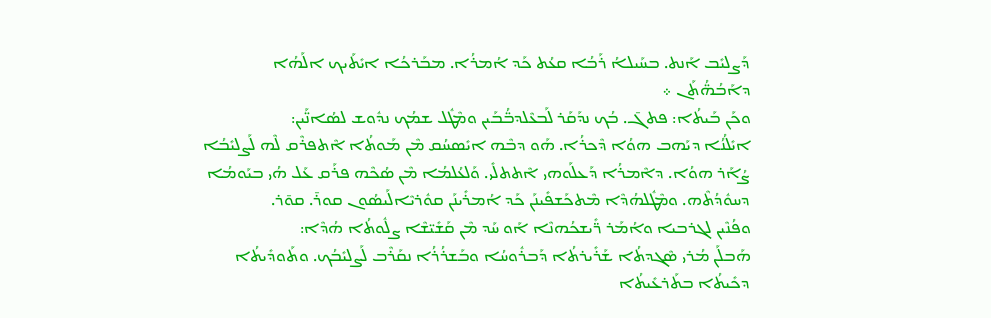ܕܰܨܠܝܺܒ ܐܰܢܬ. ܒܚܰܝܠܐܳ ܪܰܒܳܐ ܩܥܳܬ ܟܰܕ ܐܳܡܪܳܐ. ܡܒܰܪܟܳܐ ܐܝܺܬܰܝܟ ܐܠܰܗܳܐ ܕܐܰܒܳܗ̈ܳܬܰܢ ܀
ܘܟܰܢ ܒܰܝܬܳܐ: ܦܬܓ̄. ܒܳܟ ܢܕܰܩܰܪ ܠܰܒܥܶܠܕܒ̈ܳܒܰܝܢ ܘܡܶܛܽܠ ܫܡܳܟ ܢܕܽܘܫ ܠܣܳܐܢ̈ܰܝܢ:
ܐܝܺܠܳܢܳܐ ܕܝܰܗܒ ܗܘܳܐ ܕܶܟܪܳܐ. ܗܰܘ ܕܒܶܗ ܐܝܺܣܚܳܩ ܡܶܢ ܡܰܘܬܳܐ ܐܶܬܦܪܶܩ ܠܶܗ ܠܰܨܠܝܺܒܳܐ ܨܳܐܰܪ ܗܘܳܐ. ܕܐܶܡܪܳܐ ܕܰܥܠܰܘܗܝ ܐܶܬܬܠܺܝ. ܘܰܠܥܳܠܡܳܐ ܡܶܢ ܣܳܟܶܗ ܦܪܰܩ ܥܰܠ ܗܳܝ ܒܝܰܘܡܳܐ ܕܚܘܽܕܳܬܶܗ. ܘܡܶܛܽܠܗܳܕܶܐ ܡܶܬܟܰܫܦܺܝܢܰܢ ܟܰܕ ܐܳܡܪܺܝܢܰܢ ܩܘܽܪܝܶܐܠܰܝܣܳܘܢ ܩܘܪ̄. ܩܘ̄ܪ.
ܘܦܳܢܶܝܢ ܠܓܪܒܝܐ ܘܐܳܡܰܪ ܪ̈ܺܝܫܟܳܗܢܶܐ ܐܰܘ ܚܰܕ ܡܶܢ ܩܰܫܺܝ̈ܫܶܐ ܨܠܽܘܬܳܐ ܗܳܕܶܐ:
ܗܰܒܠܰܢ ܡܳܪܝ ܣܶܓܕܬܳܐ ܫܰܪܺܝܪܬܳܐ ܕܰܒܪܽܘܚܳܐ ܘܒܰܫܪܳܪܳܐ ܢܩܰܪܶܒ ܠܰܨܠܝܺܒܳܟ. ܘܬܰܘܕܺܝܬܳܐ ܕܟܺܝܬܳܐ ܒܬܰܪܥܺܝܬܳܐ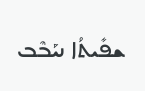ܫܦܺܝܬܳܐ ܢܝܰܒܶܒ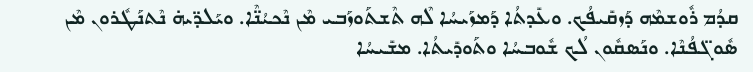ܩܕܳܡ ܪܽܘܫܡܶܗ ܕܰܙܩܺܝܦܳܟ. ܘܥܺܕܬܳܐ ܕܰܡܙܰܝܚܳܐ ܠܶܗ ܬܶܫܬܰܘܙܰܒܝ ܡܶܢ ܢܶܟܝܳܢ̈ܶܐ. ܘܝܰܠܕ̈ܝܗ̇ ܢܶܬܢܰܛܽܪܘܢ ܡܶܢ ܣܽܘܓ̈ܦܳܢܶܐ. ܘܢܰܣܩܽܘܢ ܠܳܟ ܫܽܘܒܚܳܐ ܘܬܰܘܕܺܝܬܳܐ. ܡܫܺܝܚܳܐ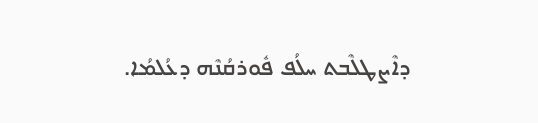ܕܐܶܨܛܠܶܒܬ ܚܠܳܦ ܦܽܘܪܩܳܢܶܗ ܕܥܳܠܡܳܐ.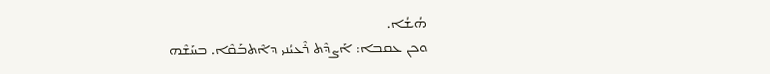ܗܳܫܳܐ.
ܘܟܢ ܥܩܒܐ: ܐܰܨܕܶܬ ܪܶܥܝܳܢܝ ܕܐܶܬܒܰܩܶܐ. ܒܚܰܫܶܗ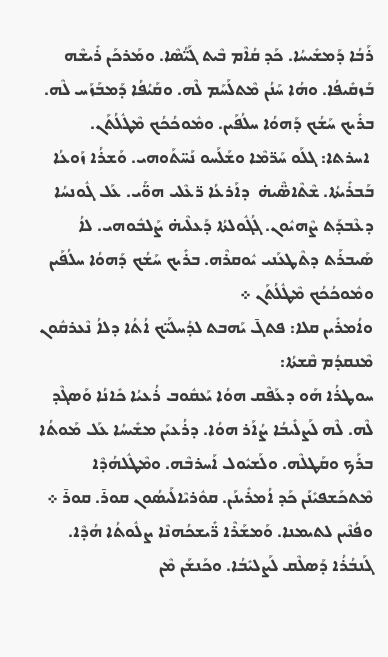ܪܰܒܳܐ ܕܰܡܫܺܝܚܳܐ. ܟܰܕ ܩܳܐܶܡ ܒܶܝܬ ܓܰܝ̈ܳܣܶܐ. ܘܡܰܪܟܰܢ ܪܺܝܫܶܗ ܒܰܙܩܺܝܦܳܐ. ܘܗܳܐ ܚܰܢܳܢ ܡܶܬܠܰܚܰܡ ܠܶܗ. ܘܩܰܝܳܦܳܐ ܕܰܡܒܰܙܰܚ ܠܶܗ. ܒܪܺܝܟ ܚܰܫܳܟ ܕܰܗܘܳܐ ܚܠܳܦܰܝܢ. ܘܡܽܘܟܳܟܳܟ ܡܶܛܽܠܳܬܰܢ.
 ܐܚܪܬܐ: ܓܠܰܘ ܚܰܪ̈ܡܶܐ ܘܫܰܠܰܚܘ ܢܰܚ̈ܬܰܘܗܝ. ܘܰܫܪܳܐ ܙܰܘܥܳܐ ܒܰܒܪܺܝܬܳܐ. ܫܶܬܶܐܣ̈ܶܝܗ̇  ܕܐܰܪܥܳܐ ܪ̈ܥܶܠܝ ܗܘ̈ܰܝ. ܥܰܠ ܓܽܘܢܚܳܐ ܕܥܶܒܕܰܬ ܨܶܗܝܽܘܢ. ܓܳܓܽܘܠܬܳܐ ܕܰܥܠܶܝܗ̇ ܨܰܠܒܽܘܗܝ. ܠܐܳ ܣܰܝܒܪܰܬ ܕܬܶܛܥܰܢܝ ܝܽܘܩܪܶܗ. ܒܪܺܝܟ ܚܰܫܳܟ ܕܰܗܘܳܐ ܚܠܳܦܰܝܢ ܘܡܽܘܟܳܟܳܟ ܡܶܛܽܠܳܬܰܢ ܀
ܘܐܳܡܪܺܝܢ ܩܠܐ: ܦܬܓ̄ ܝܰܗܒܬ ܠܕܳܚܠܰܝ̈ܟ ܐܳܬܳܐ ܕܠܐܳ ܢܶܥܪܩܽܘܢ ܡܶܢܩܕܳܡ ܩܶܫܬܳܐ:
ܚܘܛܪܳܐ ܗܰܘ ܕܥܰܦܶܩ ܗܘܳܐ ܝܰܥܩܽܘܒ ܪܳܥܝܳܐ ܟܺܐܢܳܐ ܘܰܣܓܶܕ ܠܶܗ. ܠܶܗ ܠܰܨܠܺܝܒܳܐ ܨܳܐܰܪ ܗܘܳܐ. ܕܪܳܥܝܰܢ ܡܫܺܝܚܳܐ ܥܰܠ ܡܰܘܬܳܐ ܒܪܰܟ ܘܩܰܛܠܶܗ. ܘܠܰܫܝܽܘܠ ܐܰܚܪܒܶܗ. ܘܡܶܛܽܠܗܳܕܶܐ ܡܶܬܟܰܫܦܝܺܢܰܢ ܟܰܕ ܐܳܡܪܺܝܢܰܢ. ܩܘܽܪܝܶܐܠܰܝܣܳܘܢ ܩܘܪ̄. ܩܘܪ̄ ܀
ܘܦܳܢܶܝܢ ܠܬܝܡܢܐ. ܘܰܡܫܰܪܶܐ ܪ̈ܺܝܫܟܳܗܢܶܐ ܨܠܽܘܬܳܐ ܗܳܕܶܐ.
ܓܰܢܒܳܪܳܐ ܕܰܣܠܶܩ ܠܰܨܠܝܺܒܳܐ. ܘܟܰܢܫܰܢ ܡܶܢ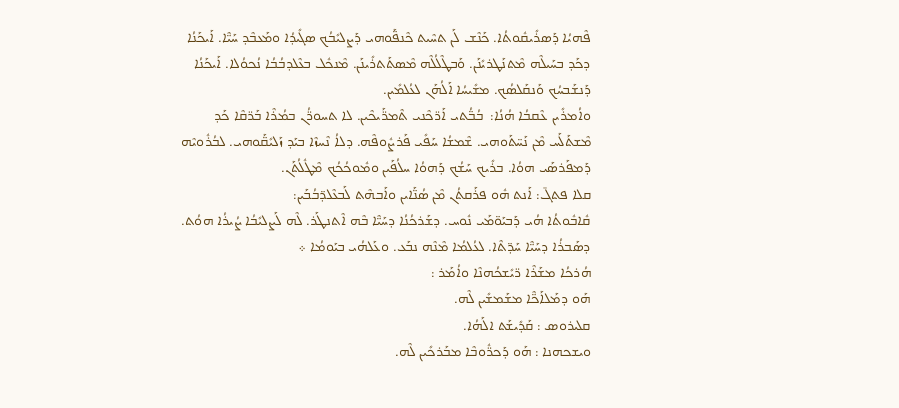ܦܶܗܝܳܐ ܕܰܣܪܺܝܩܽܘܬܳܐ. ܟܰܢܶܫ ܠܰܢ ܬܚܶܝܬ ܟܶܢܦ̈ܰܘܗܝ ܕܰܨܠܝܺܒܳܟ ܣܓܺܝܕܳܐ ܘܡܰܥܒܶܕ ܚܰܝ̈ܶܐ. ܐܰܝܟܰܢܳܐ ܕܟܰܕ ܒܚܰܝܠܶܗ ܡܶܬܢܰܛܪܝܺܢܰܢ. ܘܰܒܛܶܠܳܠܶܗ ܡܶܣܬܰܬܪܺܝܢܰܢ. ܡܶܢܟܽܠ ܒܥܶܠܕܒܳܒܳܐ ܢܳܟܘܳܠܐ. ܐܰܝܟܰܢܳܐ ܕܰܢܫܰܒܚܳܟ ܘܰܢܩܰܠܣܳܟ. ܡܫܺܝܚܳܐ ܐܰܠܳܗܰܢ ܠܥܳܠܡܺܝܢ.
ܘܐܳܡܪܺܝܢ ܥܶܩܒܳܐ ܗܳܢܳܐ:  ܒܳܒ̈ܳܬܝ ܐܰܪ̈ܟܶܢܝ ܬܶܡܪ̈ܰܝܟܶܝܢ. ܠܐ ܬܚܘܪ̈ܳܢ ܒܡܳܪܶܐ ܒܰܪ̈ܩܶܐ ܟܰܕ ܡܶܫܬܰܠܰܚ ܡܶܢ ܢܰܚ̈ܬܰܘܗܝ. ܫܶܡܫܳܐ ܚܰܦܺܝ ܦܰܪܨܽܘܦܶܗ. ܕܠܐܳ ܢܶܚܙܶܐ ܒܝܰܕ ܙܰܠܝܺܩ̈ܰܘܗܝ. ܠܒܳܪܽܘܝܶܗ ܕܰܡܦܰܪܣܰܝ ܗܘܳܐ. ܒܪܺܝܟ ܚܰܫܳܟ ܕܰܗܘܳܐ ܚܠܳܦܰܝܢ ܘܡܽܘܟܳܟܳܟ ܡܶܛܽܠܳܬܰܢ.
ܩܠܐ ܦܬܓ̄: ܐܰܢܬ ܗܽܘ ܦܪܰܩܬܳܢ ܡܶܢ ܣܳܢ̈ܰܐܝܢ ܘܐܰܒܗܶܬ ܠܰܒܥܶܠܕ̈ܒܳܒܰܝܢ:
ܩܽܐܒܽܘܬܳܐ ܗܳܝ ܕܰܒܝܰܘ̈ܡܰܝ ܢܽܘܚ. ܕܫܰܪܟܳܢܳܐ ܕܚܰܝ̈ܶܐ ܒܶܗ ܐܶܬܢܛܰܪ. ܠܶܗ ܠܰܨܠܝܺܒܳܐ ܨܳܝܪܳܐ ܗܘܳܬ. ܕܣܰܒܪܳܐ ܕܚܰܝ̈ܶܐ ܚܰܕ̈ܬܶܐ. ܠܥܳܠܡܳܐ ܡܶܢܶܗ ܢܒܰܥ. ܘܥܰܠܗܳܝ ܒܝܰܘܡܳܐ ܀
ܗܳܪܟܳܐ ܡܫܰܪܶܐ ܪ̈ܝܺܫܟܳܗܢܶܐ ܘܐܳܡܰܪ :
ܗܰܘ ܕܡܰܠܐܰܟ̈ܶܐ ܡܫܰܡܫܺܝܢ ܠܶܗ.
ܩܠܝܪܘܣ : ܩܰܕܺܝܫܰܬ ܐܠܰܗܳܐ.
ܘܝܫܟܗܢܐ : ܗܰܘ ܕܰܟܪ̈ܽܘܒܶܐ ܡܒܰܪܟܺܝܢ ܠܶܗ.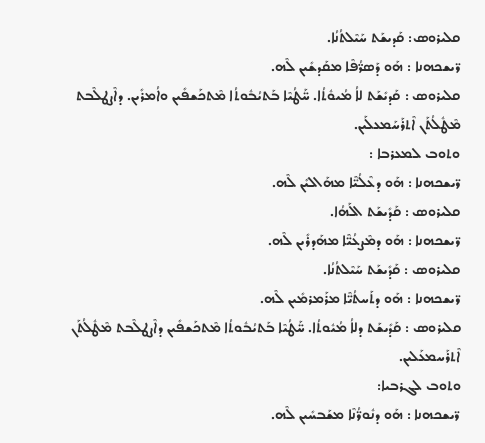ܩܠܝܪܘܣ: ܩܰܕܝܫܰܬ ܚܰܝܶܠܬܳܢܳܐ.
ܪ̈ܝܫܟܗܢܐ : ܗܰܘ ܕܰܣܪ̈ܳܦܶܐ ܡܩܰܕܫܺܝܢ ܠܶܗ.
ܩܠܝܪܘܣ : ܩܰܕܝܺܫܰܬ ܠܐܳ ܡܳܝܘܽܬܳܐ. ܚ̈ܰܛܳܝܶܐ ܒܰܬܝܳܒܽܘܬܳܐ ܡܶܬܟܰܫܦܺܝܢ ܘܐܳܡܪܺܝܢ. ܕܐܶܨܛܠܶܒܬ ܡܶܛܽܠܳܬܰܢ ܐܶܬܪܰܚܰܡܥܠܰܝܢ.
ܘܬܘܒ ܠܡܥܪܒܐ :
ܪ̈ܝܫܟܗܢܐ : ܗܰܘ ܕܥܶܠܳܝ̈ܶܐ ܡܗܰܐܠܝܺܢ ܠܶܗ.
ܩܠܝܪܘܣ : ܩܰܕܺܝܫܰܬ ܐܠܰܗܳܐ.
ܪ̈ܝܫܟܗܢܐ : ܗܰܘ ܕܡܶܨܥܳܝ̈ܶܐ ܡܗܰܕܪܺܝܢ ܠܶܗ.
ܩܠܝܪܘܣ : ܩܰܕܺܝܫܰܬ ܚܰܝܶܠܬܳܢܳܐ.
ܪ̈ܝܫܟܗܢܐ : ܗܰܘ ܕܬܰܚܬܳܝ̈ܶܐ ܡܪܰܡܪܡܺܝܢ ܠܶܗ.
ܩܠܝܪܘܣ : ܩܰܕܺܝܫܰܬ ܕܠܐܳ ܡܳܝܽܘܬܳܐ. ܚ̈ܰܛܳܝܶܐ ܒܰܬܝܳܒܽܘܬܳܐ ܡܶܬܟܰܫܦܺܝܢ ܕܐܶܨܛܠܶܒܬ ܡܶܛܽܠܳܬܰܢ ܐܶܬܪܰܚܡܥܰܠܝܢ.
ܘܬܘܒ ܠܓܪܒܝܐ:
ܪ̈ܝܫܟܗܢܐ : ܗܰܘ ܕܢܽܘܪ̈ܳܢܶܐ ܡܫܰܒܚܺܝܢ ܠܶܗ.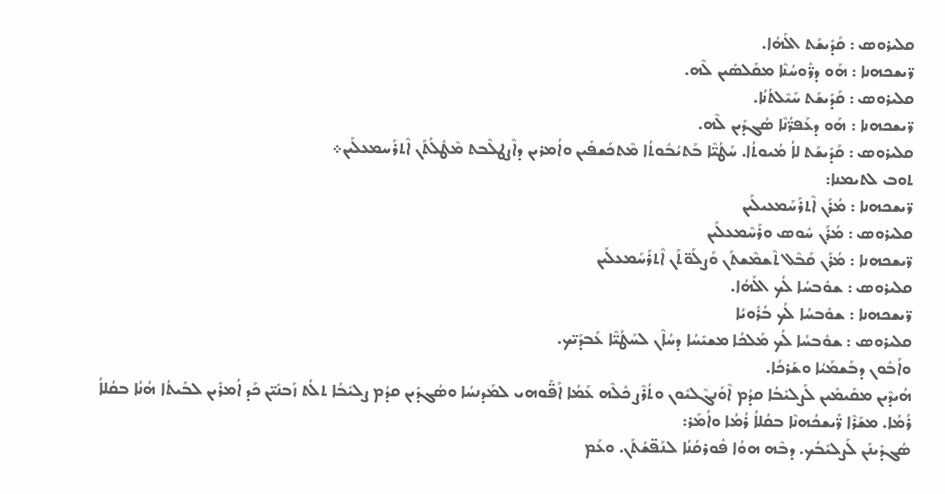ܩܠܝܪܘܣ : ܩܰܕܺܝܫܰܬ ܐܠܰܗܳܐ.
ܪ̈ܝܫܟܗܢܐ : ܗܰܘ ܕܪ̈ܽܘܚܳܢܶܐ ܡܩܰܠܣܺܝܢ ܠܶܗ.
ܩܠܝܪܘܣ : ܩܰܕܺܝܫܰܬ ܚܰܝܶܠܬܳܢܳܐ.
ܪ̈ܝܫܟܗܢܐ : ܗܰܘ ܕܥܰܦܪ̈ܳܢܶܐ ܣܳܓܕܺܝܢ ܠܶܗ.
ܩܠܝܪܘܣ : ܩܰܕܺܝܫܰܬ ܠܐܳ ܡܳܝܘܬܳܐ. ܚܰܛܳܝ̈ܶܐ ܒܰܬܝܳܒܽܘܬܳܐ ܡܶܬܟܰܫܦܺܝܢ ܘܐܳܡܪܝܢ ܕܐܶܨܛܠܶܒܬ ܡܶܛܽܠܳܬܰܢ ܐܶܬܪܰܚܡܥܠܰܝܢ܀
ܬܘܒ ܠܬܝܡܢܐ:
ܪ̈ܝܫܟܗܢܐ : ܡܳܪܰܢ ܐܶܬܪܰܚܰܡܥܝܠܰܝܢ
ܩܠܝܪܘܣ : ܡܳܪܰܢ ܚܽܘܣ ܘܪܰܚܶܡܥܠܰܝܢ
ܪ̈ܝܫܟܗܢܐ : ܡܳܪܰܢ ܩܰܒܶܠ ܬܶܫܡܶܫܬܰܢ ܘܰܨܠܰܘ̈ܬܰܢ ܐܶܬܪܰܚܰܡܥܠܰܝܢ
ܩܠܝܪܘܣ : ܫܘܽܒܚܳܐ ܠܳܟ ܐܠܰܗܳܐ.
ܪ̈ܝܫܟܗܢܐ : ܫܘܽܒܚܳܐ ܠܳܟ ܒܳܪܽܘܝܳܐ
ܩܠܝܪܘܣ : ܫܘܽܒܚܳܐ ܠܳܟ ܡܰܠܟܳܐ ܡܫܝܺܚܳܐ ܕܚܳܐܶܢ ܠܚܰܛܳܝ̈ܶܐ ܥܰܒܕܰܝ̈ܟ.
ܘܐܰܒܽܘܢ ܕܒܰܫܡܰܝܳܐ ܘܫܰܪܟܳܐ.
ܗܳܝܕܶܝܢ ܡܩܺܝܡܺܝܢ ܠܰܨܠܝܺܒܳܐ ܩܕܳܡ ܐܶܘܰܢܓܶܠܝܽܘܢ ܘܬܳܪܶܨ ܟܽܠܶܗ ܥܰܡܳܐ ܐܰܦ̈ܰܘܗܝ ܠܡܰܕܢܚܳܐ ܘܣܳܓܕܺܝܢ ܩܕܳܡ ܨܠܝܺܒܳܐ ܬܠܳܬ ܙܰܒܢܺܝ̈ܢ ܟܰܕ ܐܳܡܪܺܝܢ ܠܒܰܝܬܳܐ ܗܳܢܳܐ ܒܩܳܠܐܳ ܪܳܡܳܐ. ܡܫܰܪܶܐ ܪ̈ܺܝܫܟܳܗܢܶܐ ܒܩܳܠܐܳ ܪܳܡܳܐ ܘܐܳܡܰܪ:
ܣܳܓܕܺܝܢܰܢ ܠܰܨܠܝܺܒܳܟ. ܕܒܶܗ ܗܘܳܐ ܦܽܘܪܩܳܢܳܐ ܠܢܰܦ̈ܫܳܬܰܢ. ܘܥܰܡ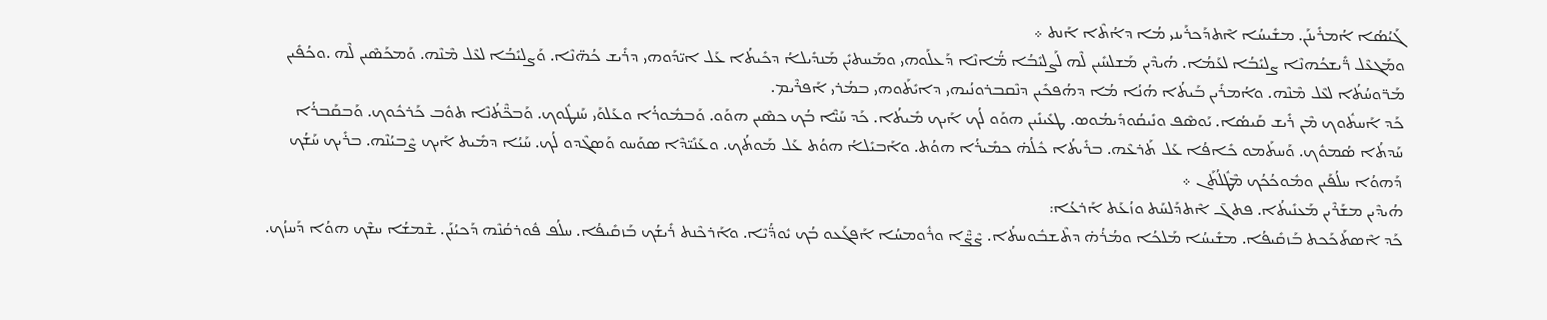ܓܰܝܳܣܳܐ ܐܳܡܪܺܝܢܰܢ. ܡܫܺܝܚܳܐ ܐܶܬܕܰܟܪܰܝܢܝ ܡܳܐ ܕܐܳܬܶܐ ܐܰܢܬ ܀
ܘܡܰܓܥܶܠ ܪ̈ܺܝܫܟܳܗܢܶܐ ܨܠܝܺܒܳܐ ܠܥܰܡܳܐ. ܗܳܝܕܶܝܢ ܡܰܫܠܚܺܝܢ ܠܶܗ ܠܰܨܠܝܺܒܳܐ ܡ̈ܳܐܢܶܐ ܕܰܥܠܰܘܗܝ ܘܡܰܚܬܝܺܢ ܡܰܢܕܺܝܠܐܳ ܕܟܺܝܬܳܐ ܥܰܠ ܐܝ̈ܕܰܘܗܝ ܕܪܺܝܫ ܟܳܗ̈ܢܶܐ. ܘܰܨܠܝܺܒܳܐ ܠܥܶܠ ܡܶܢܶܗ. ܘܰܡܟܰܣܶܝܢ ܠܶܗ .ܘܟܳܦܺܝܢ ܡܰܪ̈ܘܚܳܬܳܐ ܠܥܶܠ ܡܶܢܶܗ. ܘܐܳܡܪܺܝܢ ܒܰܝܬܳܐ ܗܳܢܳܐ ܡܳܐ ܕܗܳܦܟܺܝܢ ܕܢܶܩܒܪܘܢܳܝܗܝ ܕܐܝܺܬܰܘܗܝ ܒܡܳܪܝ ܐܰܦܪܶܝܡ.
ܟܰܕ ܐܰܚܬܽܘܟ ܡܶܢ ܪܺܝܫ ܩܰܝܣܳܐ. ܝܰܘܣܶܦ ܘܢܺܝܩܳܘܕܺܝܡܳܘܣ. ܛܥܺܝܢܺܝܢ ܗܘܰܘ ܠܳܟ ܐܰܝܟ ܡܺܝܬܳܐ. ܟܰܕ ܚܰܝ̈ܶܐ ܒܳܟ ܟܣܶܝܢ ܗܘܰܘ. ܘܰܒܡܽܘܪܳܐ ܘܥܰܠܘܰܝ ܚܰܢܛܽܘܟ. ܘܰܒܟ̈ܶܬܳܢܶܐ ܬܘܽܒ ܟܰܪܟܽܘܟ. ܘܰܒܩܰܒܪܳܐ ܚܰܕܬܳܐ ܣܳܡܘܽܟ. ܘܰܚܬܰܡܘ ܟܺܐܦܳܐ ܥܰܠ ܬܰܪܥܶܗ. ܒܪܺܝܬܳܐ ܟܽܠܳܗ̇ ܟܡܺܝܪܳܐ ܗܘܳܬ. ܘܐܰܒܝܺܠܐܳ ܗܘܳܬ ܥܰܠ ܡܰܘܬܳܟ. ܘܥܰܢܺܝ̈ܕܶܐ ܣܘܰܚܘ ܘܰܣܓܶܕܘ ܠܳܟ. ܚܰܝܳܐ ܕܡܺܝܬ ܐܰܝܟ ܨܶܒܝܳܢܶܗ. ܒܪܺܝܟ ܚܰܫܳܟ ܕܰܗܘܳܐ ܚܠܳܦܰܝܢ ܘܡܽܘܟܳܟܳܟ ܡܶܛܽܠܳܬܰܢ ܀
ܗܳܝܕܶܝܢ ܡܫܰܪܶܝܢ ܡܰܥܢܺܝܬܳܐ. ܦܬܓ̄ ܐܶܬܕܰܠܚܰܬ ܘܙܳܥܰܬ ܐܰܪܥܳܐ:
ܟܰܕ ܐܶܣܬܰܟܰܟܬ ܒܰܙܩܺܝܦܳܐ. ܡܫܺܝܚܳܐ ܡܰܠܟܳܐ ܘܡܳܪܳܗ̇ ܕܬܶܫܒܽܘܚܬܳܐ. ܨܶܨ̈ܶܐ ܘܪܽܘܡܚܳܐ ܐܰܦܓܰܥܘ ܒܳܟ ܝܽܘܕ̈ܳܝܶܐ. ܘܐܰܪܟܶܢܬ ܪܺܝܫܳܟ ܒܰܙܩܺܝܦܳܐ. ܚܠܳܦ ܦܽܘܪܩܳܢܶܗ ܕܰܟܝܳܢܰܢ. ܫܶܡܫܳܐ ܚܫܶܟ ܗܘܳܐ ܕܰܚܙܳܟ.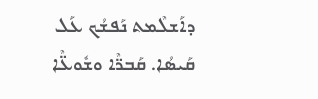ܕܐܰܫܠܶܡܬ ܢܰܦܫܳܟ ܥܰܠ ܩܰܝܣܳܐ. ܩܰܒܪ̈ܶܐ ܘܫܽܘܥ̈ܶܐ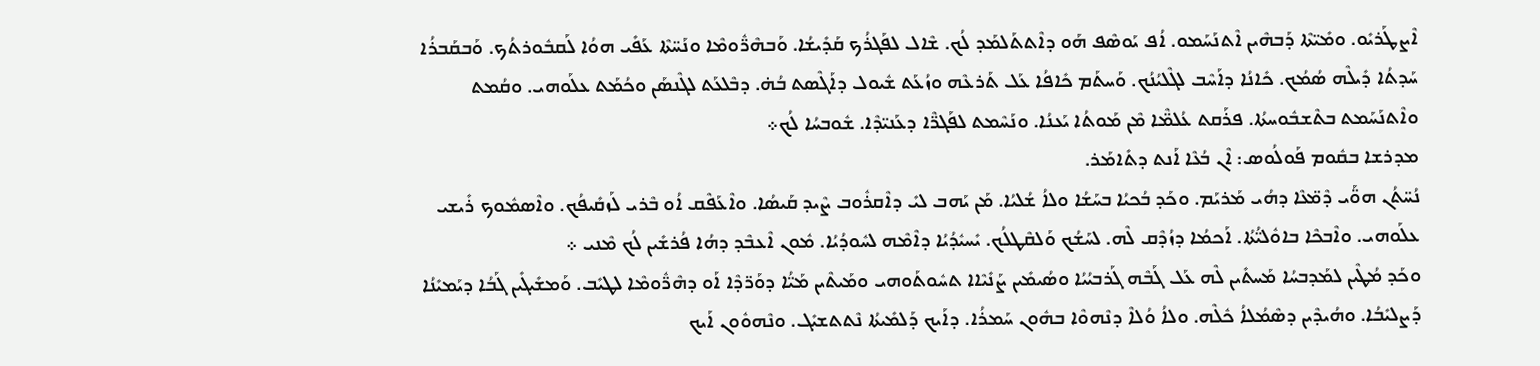ܐܶܨܛܰܪܝܺܘ. ܘܡܺܝ̈ܬܶܐ ܕܰܒܗܶܝܢ ܐܶܬܢܰܚܰܡܘ. ܐܳܦ ܝܰܘܣܶܦ ܗܰܘ ܕܐܶܬܬܰܠܡܰܕ ܠܳܟ. ܫܶܐܠ ܠܦܰܓܪܳܟ ܩܰܕܺܝܫܳܐ. ܘܰܒܗܶܪ̈ܽܘܡܶܐ ܘܢܰܚ̈ܬܶܐ ܥܰܦܺܝ ܗܘܳܐ ܠܰܩܒܽܘܪܬܳܟ. ܘܰܒܩܰܒܪܳܐ ܚܰܕܬܳܐ ܕܺܝܠܶܗ ܣܳܡܳܟ. ܟܺܐܢܳܐ ܕܐܰܚܶܒ ܠܓܶܠܝܳܢܳܟ. ܘܰܚܬܰܡ ܟܺܐܦܳܐ ܥܰܠ ܬܰܪܥܶܗ ܘܙܳܥܰܬ ܫܽܝܘܠ ܕܐܰܓܶܣܬ ܒܳܗ̇. ܕܒܶܠܥܰܬ ܠܓܶܢܣܰܢ ܘܟܳܡܰܬ ܥܠܰܘܗܝ. ܘܩܳܡܬ ܘܐܶܬܢܰܚܰܡܬ ܒܬܶܫܒܽܘܚܬܳܐ. ܦܪܰܩܬ ܥܳܠܡ̈ܶܐ ܡܶܢ ܡܰܘܬܳܐ ܝܰܥܢܳܐ. ܘܢܰܚܶܡܬ ܠܦܰܓܪ̈ܶܐ ܕܥܰܢܝ̈ܕܶܐ. ܫܽܘܒܚܳܐ ܠܳܟ܀
ܡܕܪܫܐ ܒܩܽܘܡ ܦܰܘܠܳܘܣ: ܐܶܢ ܒܳܥܶܐ ܐܰܢܬ ܕܬܺܐܡܰܪ.
ܢܳܚ̈ܬܳܢ ܗܘ̈ܰܝ ܕܶܡ̈ܥܶܐ ܕܗܳܝ ܡܰܪܝܰܡ. ܘܟܰܕ ܒܳܟܝܳܐ ܒܚܰܫܳܐ ܘܠܐܳ ܫܳܠܝܳܐ. ܡܰܢ ܝܰܗܒ ܠܝܺ ܕܐܶܩܪܽܘܒ ܨܶܝܕ ܩܰܝܣܳܐ. ܘܐܶܥܰܦܶܩ ܐܳܘ ܒܶܪܝ ܠܰܙܩܺܝܦܳܟ. ܘܐܶܣܡܽܘܟ ܪܺܝܫܝ ܥܠܰܘܗܝ. ܘܐܶܒܟܶܐ ܒܐܘܽܠܝ̈ܳܬܳܐ. ܐܰܟܡܳܐ ܕܙܳܕܶܩ ܠܶܗ. ܠܚܰܫܳܟ ܘܰܠܩܶܛܠܳܟ. ܝܺܚܝܽܕܳܝܳܐ ܕܐܶܡܶܗ ܠܚܽܘܕܳܝܳܐ. ܡܽܘܢ ܐܶܥܒܶܕ ܕܗܳܐ ܦܳܪܫܺܝܢ ܠܳܟ ܡܶܢܝ ܀
ܘܟܰܕ ܡܳܛܶܝܢ ܠܡܰܕܒܚܳܐ ܡܰܚܬܺܝܢ ܠܶܗ ܥܰܠ ܓܰܒܶܗ ܓܰܪܒܝܳܝܳܐ ܘܣܳܝܡܺܝܢ ܨܰܢܺܝܶܐܐ ܬܚܽܘܬܰܘܗܝ ܘܡܰܝܬܶܝܢ ܡܰܝ̈ܳܐ ܕܘܰܪ̈ܕܶܐ ܐܰܘ ܕܗܶܪ̈ܽܘܡܶܐ ܠܛܝܺܒ. ܘܰܡܫܺܝܓܺܝܢ ܓܰܒܳܐ ܕܝܰܡܝܺܢܳܐ ܕܰܨܠܝܺܒܳܐ. ܘܗܳܝܕܶܝܢ ܕܣܶܡܳܠܐܳ ܟܽܠܶܗ. ܘܠܐܳ ܘܳܠܐܶ ܕܢܶܗܘܶܐ ܒܗܽܘܢ ܚܰܡܪܳܐ. ܕܐܰܝܟ ܕܰܠܡܺܝܬܳܐ ܢܶܬܬܫܝܺܓ. ܘܢܶܗܘܽܘܢ ܐܰܝܟ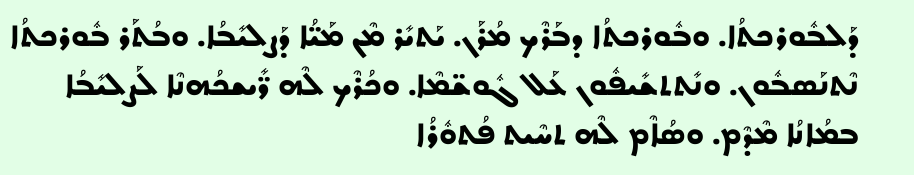ܕܰܠܒܽܘܪܟܬܳܐ. ܘܒܽܘܪܟܬܳܐ ܕܒܰܪܶܟ ܡܳܪܰܢ. ܝܰܬܝܺܪ ܡܶܢ ܡܰܝ̈ܳܐ ܕܰܨܠܝܺܒܳܐ. ܘܒܳܬܰܪ ܒܽܘܪܟܬܳܐ ܢܶܬܢܰܣܒܽܘܢ. ܘܢܺܬܬܫܺܝܦܽܘܢ ܥܰܠ ܓܽܘܫ̈ܡܶܐ. ܘܟܳܪܶܟ ܠܶܗ ܪ̈ܺܝܫܟܳܗܢܶܐ ܠܰܨܠܝܺܒܳܐ ܒܡܳܐܢܳܐ ܡܶܕܶܡ. ܘܣܳܐܶܡ ܠܶܗ ܬܚܶܝܬ ܦܳܬܘܽܪܳܐ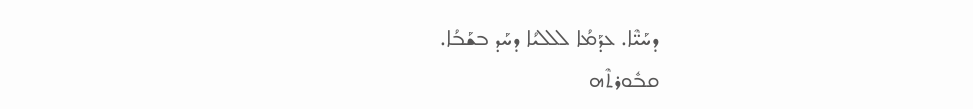ܕܚܰܝ̈ܶܐ. ܥܕܰܡܳܐ ܠܠܠܝܳܐ ܕܚܰܕ ܒܫܰܒܳܐ.
ܩܒܽܘܪܬܶܗ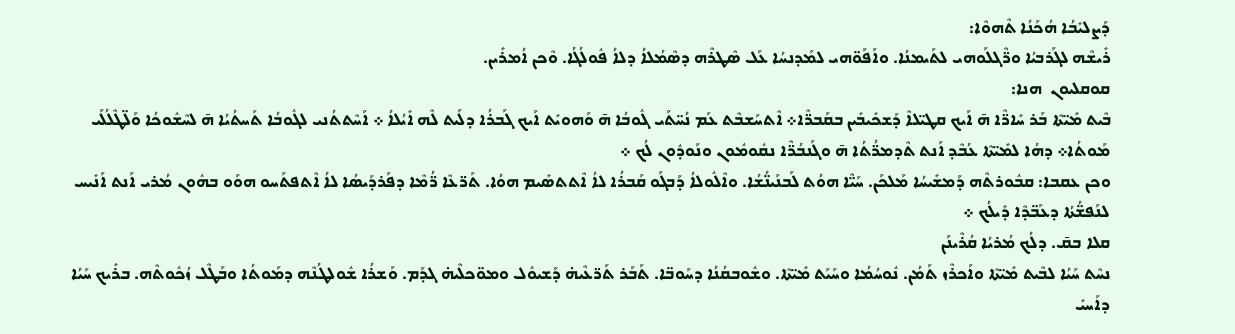ܕܰܨܠܝܺܒܳܐ ܗܳܟܰܢܳܐ ܬܶܗܘܶܐ:
ܪܺܝܫܶܗ ܠܓܰܪܒܝܳܐ ܘܪ̈ܶܓܠܰܘܗܝ ܠܬܰܝܡܢܳܐ. ܘܐܰܦܰܘ̈ܗܝ ܠܡܰܕܢܚܳܐ ܥܰܠ ܣܶܛܪܶܗ ܕܣܶܡܳܠܐܳ ܕܠܐܳ ܦܽܘܠܳܓܳܐ. ܘܶܟܢ ܐܳܡܪܺܝܢ.
ܩܘܩܠܝܘܢ  ܗܢܐ:
ܒܶܝܬ ܡܺܝ̈ܬܶܐ ܒܰܪ ܚܺܐܪ̈ܶܐ ܗ̄ ܐܰܝܟ ܩܛܝ̈ܠܐܶ ܕܰܫܟܺܝܒܺܝܢ ܒܩܰܒܪ̈ܶܐ܀ ܐܶܬܚܰܫܒܶܬ ܥܰܡ ܢܳܚ̈ܬܰܝ ܓܽܘܒܳܐ ܗ̄ ܘܰܗܘܝܺܬ ܐܰܝܟ ܓܰܒܪܳܐ ܕܠܰܝܬ ܠܶܗ ܐܺܝܳܠܐܳ ܀ ܐܰܚܶܬܬܳܢܝ ܠܓܽܘܒܳܐ ܬܰܚܬܳܝܳܐ ܗ̄ ܠܚܶܫܽܘܟܳܐ ܘܰܠ̈ܛܶܠܳܠܰܝ ܡܰܘܬܳܐ܀ ܕܗܳܐ ܠܡܺܝ̈ܬܶܐ ܥܳܒܶܕ ܐܰܢܬ ܬܶܕܡܪ̈ܳܬܳܐ ܗ̄ ܘܓܰܢܒܳܪ̈ܶܐ ܢܩܽܘܡܽܘܢ ܘܢܰܘܕܽܘܢ ܠܳܟ ܀
ܘܟܢ ܥܩܒܐ: ܩܒܽܘܪܬܶܗ ܕܰܡܫܺܝܚܳܐ ܡܰܠܟܰܢ. ܚܰܝ̈ܶܐ ܗܘܳܬ ܠܰܒܢܰܝܢ̈ܳܫܳܐ. ܘܐܶܠܽܘܠܐܳ ܕܰܒܓܰܘ ܩܰܒܪܳܐ ܠܐܳ ܐܶܬܬܣܺܝܡ ܗܘܳܐ. ܬܰܪ̈ܥܶܐ ܪ̈ܳܡܶܐ ܕܦܰܪܕܰܝܣܳܐ ܠܐܳ ܐܶܬܦܬܰܚܘ ܗܘܰܘ ܒܗܽܘܢ ܡܳܪܝ ܐܰܢܬ ܐܰܢܺܝܚ ܠܢܰܦܫ̈ܳܬܳܐ ܕܥܰܒ̈ܕܶܐ ܕܺܝܠܳܟ ܀
ܩܠܐ ܒܩ̄. ܕܠܳܟ ܡܳܪܝܳܐ ܩܳܪܶܝܢܰܢ
ܢܚܶܬ ܚܰܝܳܐ ܠܒܶܝܬ ܡܺܝ̈ܬܶܐ ܘܐܰܟܪܶܙ ܬܰܡܳܢ. ܢܽܘܚܳܡܳܐ ܘܚܰܝܰܬ ܡܺܝ̈ܬܶܐ. ܘܫܽܘܒܩܳܢܳܐ ܕܚܰܘܒ̈ܐ. ܬܰܒܰܪ ܬܰܪ̈ܥܶܝܗ̇ ܕܰܫܝܘܽܠ ܘܡܘ̈ܟܠܶܝܗ̇ ܓܕܰܡ. ܘܰܫܪܳܐ ܫܽܘܠܛܳܢܶܗ ܕܡܰܘܬܳܐ ܘܒܰܛܶܠ ܙܳܟܽܘܬܶܗ. ܒܪܺܝܟ ܚܰܝܳܐ ܕܐܰܚܝܺ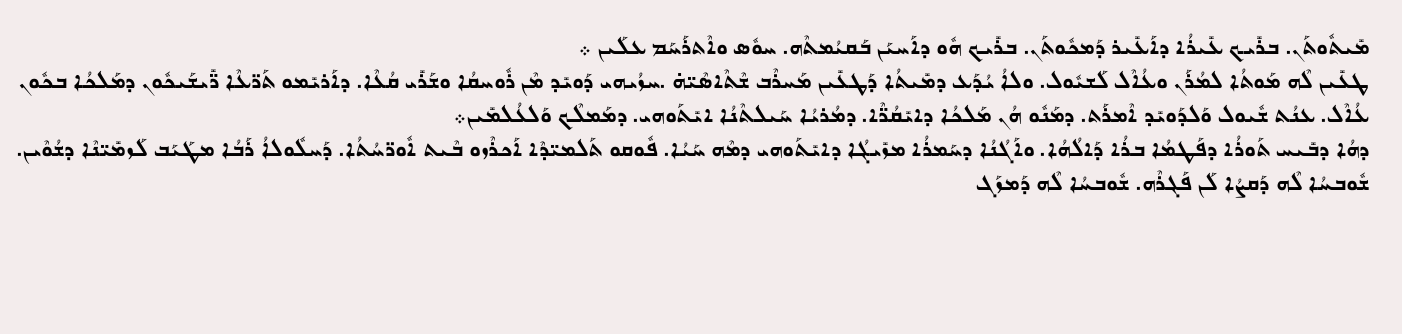ܡܺܝܬܽܘܬܰܢ. ܒܪܺܝܟ ܥܺܝܪܳܐ ܕܐܰܥܺܝܪ ܕܰܡܟܽܘܬܰܢ. ܒܪܺܝܟ ܗܽܘ ܕܐܰܚܝܰܢ ܒܰܩܝܳܡܬܶܗ. ܚܘܽܣ ܘܐܶܬܪܰܚܰܡ ܥܠܰܝܢ ܀
ܛܥܺܝܢ ܠܶܗ ܡܰܘܬܳܐ ܠܡܳܪܰܢ ܘܥܳܐܶܠ ܠܰܫܝܽܘܠ. ܘܠܐܳ ܝܳܕܰܥ ܕܡܺܝܬܳܐ ܕܰܛܥܺܝܢ ܡܰܚܪܶܒ ܫܶܬܶܐܣܶܝ̈ܗ̇ .ܚܙܳܝܗܝ ܕܰܘܝܺܕ ܡܶܢ ܪܽܘܚܩܳܐ ܘܫܰܪܺܝ ܩܳܥܶܐ. ܕܐܰܪܝܺܡܘ ܬܰܪ̈ܥܶܐ ܪ̈ܺܝܫܰܝܟܽܘܢ ܕܡܰܠܟܳܐ ܒܟܽܘܢ ܥܳܐܶܠ. ܥܢܳܬ ܫܽܝܘܠ ܘܰܠܕܰܘܝܺܕ ܐܶܡܪܰܬ. ܕܡܰܢܽܘ ܗܳܢ ܡܰܠܟܳܐ ܕܐܝܺܩܳܪ̈ܶܐ. ܕܡܳܪܝܳܐ ܚܰܝܠܬܶܢܳܐ ܐܝܺܬܰܘܗܝ. ܕܡܰܡܠܶܟ ܘܰܠܥܳܠܡܺܝܢ܀
ܕܗܳܐ ܕܒܺܝܚ ܬܰܘܪܳܐ ܕܦܰܛܡܳܐ ܒܪܳܐ ܕܰܐܠܳܗܳܐ. ܘܐܰܓܳܢܳܐ ܕܚܰܡܪܳܐ ܡܙܺܝܓܳܐ ܕܐܝܺܬܰܘܗܝ ܕܡܶܗ ܚܰܝܳܐ. ܦܽܘܩܘ ܬܰܠܡܝ̈ܕܶܐ ܐܰܟܪܶܙܘ ܒܶܝܬ ܐܽܘܪ̈ܚܳܬܳܐ. ܕܰܚܠܽܘܠܐܳ ܪܰܒܳܐ ܡܛܰܝܰܒ ܠܰܙܡܺܝ̈ܢܶܐ ܕܫܳܘܶܝܢ. ܫܽܘܒܚܳܐ ܠܶܗ ܕܰܩܨܳܐ ܠܰܢ ܦܰܓܪܶܗ. ܫܽܘܒܚܳܐ ܠܶܗ ܕܰܡܙܰܓ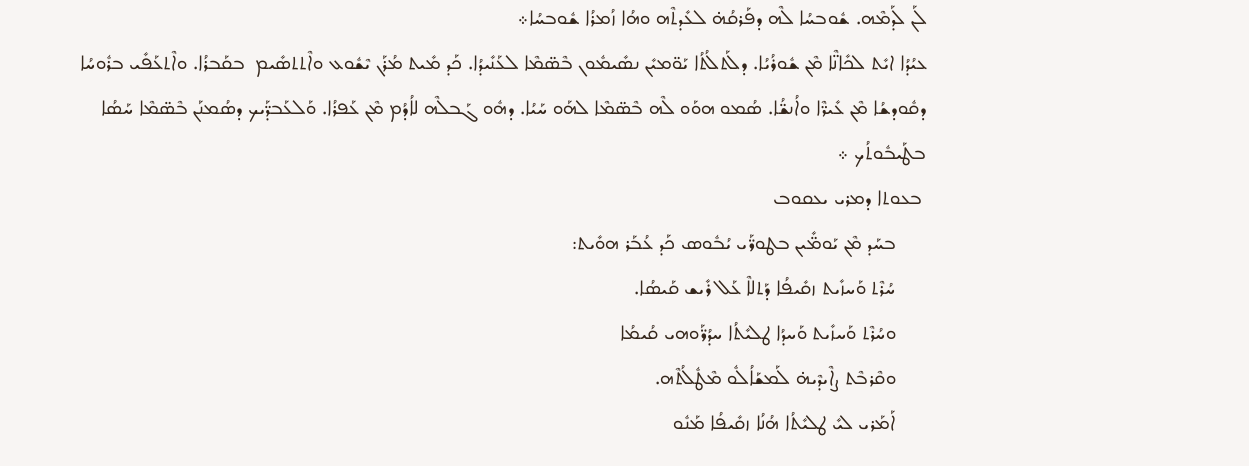ܠܰܢ ܠܰܕܡܶܗ. ܫܽܘܒܚܳܐ ܠܶܗ ܕܦܰܪܩܳܗ̇ ܠܥܺܕܬܶܗ ܘܗܳܐ ܙܳܡܪܳܐ ܫܽܘܒܚܳܐ܀
ܥܝܳܕܳܐ ܐܝܺܬ ܠܟܺܐܢ̈ܶܐ ܡܶܢ ܫܽܘܪܳܝܳܐ. ܕܠܰܬܠܳܬܳܐ ܝܰܘ̈ܡܝܺܢ ܢܣܺܝܡܽܘܢ ܒܶܣ̈ܡܶܐ ܠܥܰܢܺܝܕܳܐ. ܟܰܕ ܡܺܝܬ ܡܳܪܰܢ ܝܶܫܽܘܥ ܘܐܶܬܬܣܺܝܡ  ܒܩܰܒܪܳܐ. ܘܐܶܬܥܰܦܺܝ ܒܪܽܘܚܳܐ ܕܩܽܘܕܫܳܐ ܡܶܢ ܥܺܝܪ̈ܶܐ ܘܐܳܢܫ̈ܳܐ. ܣܳܡܘ ܗܘܰܘ ܠܶܗ ܒܶܣ̈ܡܶܐ ܠܗܰܘ ܚܰܝܳܐ. ܕܗܽܘ ܓܰܒܠܶܗ ܠܐܳܕܳܡ ܡܶܢ ܥܰܦܪܳܐ. ܘܰܠܥܰܒܕ̈ܰܝܟ ܕܣܳܡܢܰܢ ܒܶܣ̈ܡܶܐ ܚܰܣܳܐ ܒܛܰܝܒܽܘܬܳܟ ܀
 ܒܥܘܬܐ ܕܡܪܝ ܝܥܩܘܒ
      ܒܚܰܕ ܡܶܢ ܝܰܘܡ̈ܺܝܢ ܒܛܘܪ̈ܰܝ ܝܳܒܽܘܣ ܟܰܕ ܥܳܒܰܪ ܗܘܺܝܬ:
      ܚܳܪܶܬ ܘܰܚܙܺܝܬ ܙܩܺܝܦܳܐ ܕܰܬܠܐܶ ܥܰܠ ܪܺܝܫ ܩܰܝܣܳܐ.
      ܘܚܳܪܶܬ ܘܰܚܙܺܝܬ ܘܰܚܕܳܐ ܛܠܝܺܬܳܐ ܚܕܳܪ̈ܰܘܗܝ ܩܳܝܡܳܐ
      ܘܩܶܪܒܶܬ ܨܐܶܝܕܶܝܗ̇ ܠܰܡܫܰܐܳܠܽܘ ܡܶܛܽܠܳܬܶܗ.
      ܐܰܡܰܪܝ ܠܝܺ ܛܠܝܺܬܳܐ ܗܳܢܳܐ ܙܩܺܝܦܳܐ ܡܰܢܽܘ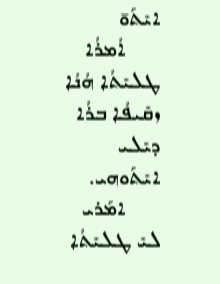ܐܝܺܬܰܘ̄
      ܐܳܡܪܳܐ ܛܠܝܺܬܳܐ ܗܳܢܳܐ ܙܩܺܝܦܳܐ ܒܪܳܐ ܕܝܺܠܝ ܐܝܺܬܰܘܗܝ.
      ܐܡܰܪܝ ܠܝܺ ܛܠܝܺܬܳܐ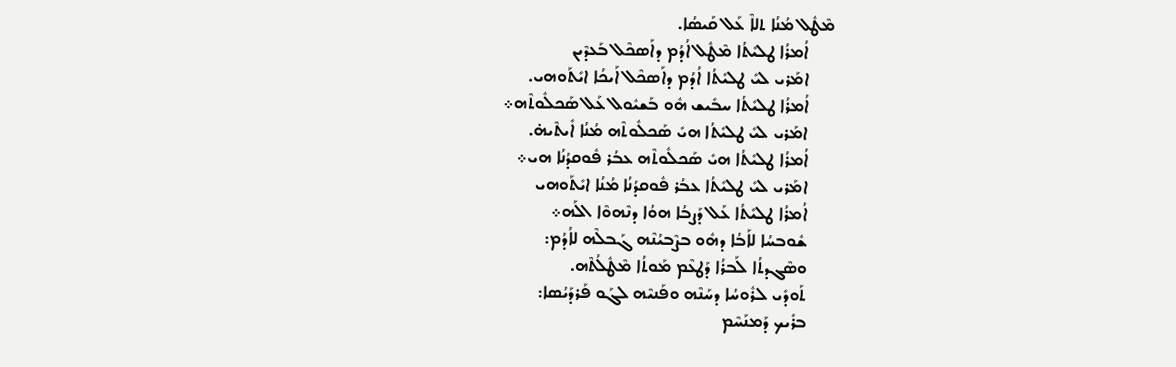ܡܶܛܽܠ ܡܳܢܳܐ ܬܠܐܶ ܥܰܠ ܩܰܝܣܳܐ.
      ܐܳܡܪܳܐ ܛܠܝܺܬܳܐ ܡܶܛܽܠ ܐܳܕܳܡ ܕܐܰܣܟܶܠ ܒܰܥܕܶܝܢ
      ܐܡܰܪܝ ܠܝܺ ܛܠܝܺܬܳܐ ܐܳܕܳܡ ܕܐܰܣܟܶܠ ܐܰܝܟܳܐ ܐܝܺܬܰܘܗܝ.
      ܐܳܡܪܳܐ ܛܠܝܺܬܳܐ ܚܒܺܝܫ ܗܽܘ ܒܰܫܝܽܘܠ ܥܰܠ ܣܰܟܠܽܘܬܶܗ܀
      ܐܡܰܪܝ ܠܝܺ ܛܠܝܺܬܳܐ ܗܝܺ ܣܰܟܠܽܘܬܶܗ ܡܳܢܳܐ ܐܺܝܬܶܝܗ̇.
      ܐܳܡܪܳܐ ܛܠܝܺܬܳܐ ܗܝܺ ܣܰܟܠܽܘܬܶܗ ܥܒܳܪ ܦܽܘܩܕܳܢܳܐ ܗܝ܀
      ܐܡܰܪܝ ܠܝܺ ܛܠܝܺܬܳܐ ܥܒܳܪ ܦܽܘܩܕܳܢܳܐ ܡܳܢܳܐ ܐܝܺܬܰܘܗܝ
      ܐܳܡܪܳܐ ܛܠܝܺܬܳܐ ܥܰܠ ܕܰܨܒܳܐ ܗܘܳܐ ܕܢܶܗܘܶܐ ܐܠܰܗ܀
      ܫܽܘܒܚܳܐ ܠܐܰܒܳܐ ܕܗܽܘ ܒܨܶܒܝܳܢܶܗ ܓܰܒܠܶܗ ܠܐܳܕܳܡ:
      ܘܣܶܓܕܬܳܐ ܠܰܒܪܳܐ ܕܰܛܥܶܡ ܡܰܘܬܳܐ ܡܶܛܽܠܳܬܶܗ.
      ܬܰܘܕܺܝ ܠܪܽܘܚܳܐ ܕܚܰܢܶܗ ܘܦܰܢܝܶܗ ܠܓܰܘ ܦܰܪܕܰܝܳܣܐ:
      ܒܪܺܝܟ ܕܰܡܢܰܚܶܡ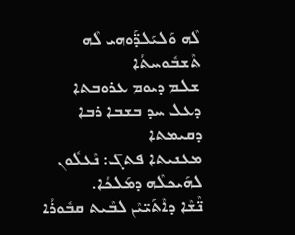ܠܶܗ ܘܰܠܝܰܠܕ̈ܰܘܗܝ ܠܶܗ ܬܶܫܒܽܘܚܬܳܐ
ܫܠܡ ܕܝܘܡ ܥܪܘܒܬܐ
ܕܥܠ ܚܕ ܒܫܒܐ ܪܒܐ ܕܩܝܡܬܐ
ܡܥܢܝܬܐ ܦܬܓ̄: ܢܶܥܠܽܘܢ ܠܗܰܝܟܠܶܗ ܕܡܰܠܟܳܐ.
ܢ̈ܶܫܶܐ ܕܐܶܬܰܝ̈ܝܶܢ ܠܒܶܝܬ ܩܒܽܘܪܳܐ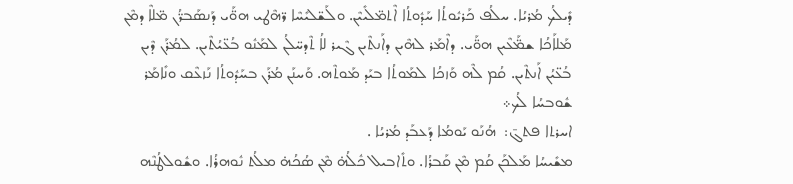ܕܺܝܠܳܟ ܡܳܪܝܳܐ. ܚܠܳܦ ܟܰܪܝܽܘܬܳܐ ܚܰܕܽܘܬܳܐ ܐܶܬܡ̈ܠܺܝܝܶܢ. ܘܠܰܫ̈ܠܝܺܚܶܐ ܪ̈ܗܶܛܝ ܗܘ̈ܰܝ ܕܰܢܣܰܒܪ̈ܳܢ ܡ̈ܠܐܶ ܕܡܶܢ ܡܰܠܐܰܟܳܐ ܫܡ̈ܰܥܶܝܢ ܗܘ̈ܰܝ. ܕܐܶܡܰܪ ܠܗܶܝܢ ܕܐܰܢܬܶܝܢ ܓܶܝܪ ܠܐܳ ܬܶܕܚ̈ܠܳܢ ܠܡܰܢܽܘ ܒܳܥ̈ܝܳܬܶܝܢ. ܠܡܳܪܰܢ ܕܶܝܢ ܒܳܥ̈ܝܳܢ ܐܰܢܬܶܝܢ. ܩܳܡ ܠܶܗ ܘܰܙܟܳܐ ܠܡܰܘܬܳܐ ܒܝܰܕ ܡܰܘܬܶܗ. ܘܰܚܢܰܢ ܡܳܪܰܢ ܒܚܰܕܽܘܬܳܐ ܢܰܙܥܶܩ ܘܢܺܐܡܰܪ ܫܽܘܒܚܳܐ ܠܳܟ܀
ܐܚܪܬܐ ܦܬܓ̄:  ܗܳܢܰܘ ܝܰܘܡܳܐ ܕܰܥܒܰܕ ܡܳܪܝܳܐ .
ܡܫܺܝܚܳܐ ܡܰܠܟܰܢ ܩܳܡ ܡܶܢ ܩܰܒܪܳܐ. ܘܬܺܐܒܝܠ ܟܽܠܳܗ̇ ܡܶܢ ܣܳܟܳܗ̇ ܡܠܳܬ ܢܽܘܗܪܳܐ. ܘܫܽܘܠܛܳܢܶܗ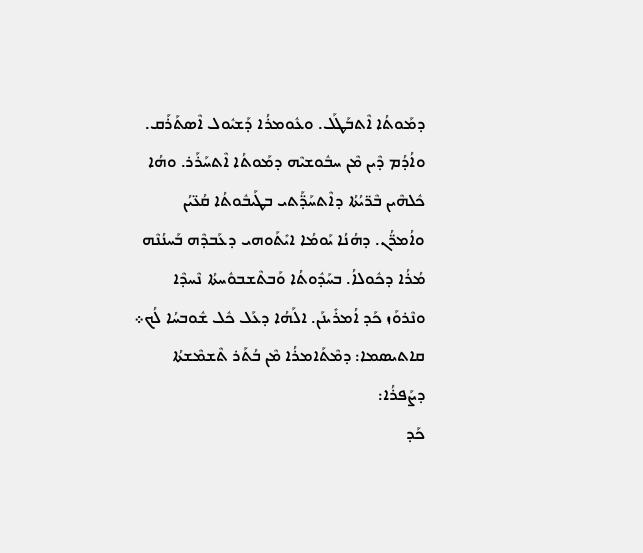ܕܡܰܘܬܳܐ ܐܶܬܒܰܛܰܠ. ܘܥܽܘܡܪܳܐ ܕܰܫܝܽܘܠ ܐܶܣܬܰܪܰܩ. ܘܐܳܕܳܡ ܕܶܝܢ ܡܶܢ ܚܒܽܘܫܝܶܗ ܕܡܰܘܬܳܐ ܐܶܬܚܰܪܰܪ. ܘܗܳܐ ܟܽܠܗܶܝܢ ܒܶܪ̈ܝܳܬܳܐ ܕܐܶܬܚܰܕ̈ܰܬܝ ܒܛܰܝܒܽܘܬܳܐ ܩܳܥ̈ܝܳܢ ܘܐܳܡܪ̈ܳܢ. ܕܗܳܢܳܐ ܝܰܘܡܳܐ ܐܝܺܬܰܘܗܝ ܕܥܰܒܕܶܗ ܒܰܚܢܳܢܶܗ ܡܳܪܳܐ ܕܟܽܘܠܐܳ. ܒܚܰܕܽܘܬܳܐ ܘܰܒܬܶܫܒܘܽܚܬܳܐ ܢܶܚܕܶܐ ܘܢܶܪܘܰܙ ܟܰܕ ܐܳܡܪܺܝܢܰܢ. ܐܠܰܗܳܐ ܕܥܰܠ ܟܽܠ ܫܽܘܒܚܳܐ ܠܳܟ܀
ܩܐܬܝܣܡܐ: ܕܡܶܬܰܐܡܪܳܐ ܡܶܢ ܒܳܬܰܪ ܬܶܫܡܶܫܬܳܐ ܕܨܰܦܪܳܐ:
ܟܰܕ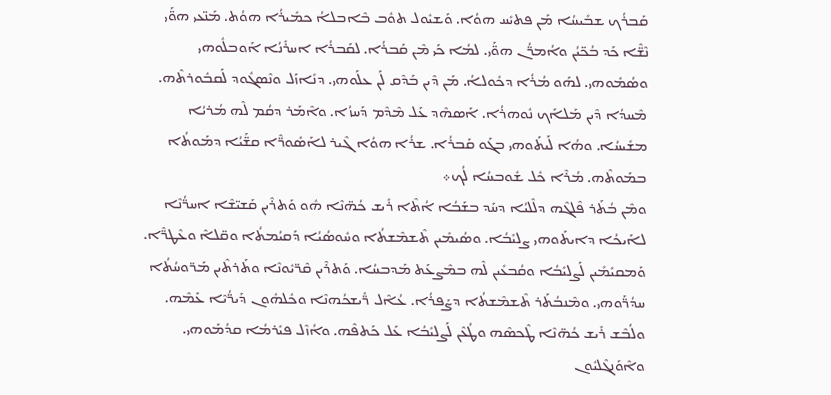ܩܰܒܪܳܟ ܫܒܺܝܚܳܐ ܡܰܢ ܦܬܝܺܚ ܗܘܳܐ. ܘܰܫܝܽܘܠ ܬܘܽܒ ܒܶܐܒܠܐܳ ܟܡܺܝܪܳܐ ܗܘܳܬ. ܡܰܢ̈ܥܝ ܗܘ̈ܰܝ ܢܶܫ̈ܶܐ ܟܰܕ ܒܳܟ̈ܝܳܢ ܘܐܳܡܪ̈ܳܢ ܗܘ̈ܰܝ. ܠܡܳܐ ܟܰܝ ܡܶܢ ܩܰܒܪܳܐ. ܠܩܰܒܪܳܐ ܐܚܪܺܢܳܐ ܐܰܘܒܠܽܘܗܝ ܘܣܳܡܽܘܗܝ. ܠܗܰܘ ܡܳܪܳܐ ܕܟܽܘܠܐܳ. ܡܰܢ ܕܶܝܢ ܒܰܕܶܩ ܠܰܢ ܥܠܰܘܗܝ. ܕܢܺܐܙܰܠ ܘܢܶܣܓܽܘܕ ܠܰܩܒܽܘܪܬܶܗ. ܡܶܚܕܳܐ ܕܶܝܢ ܡܰܠܐܰܟ ܢܽܘܗܪܳܐ. ܐܰܣܗܶܕ ܥܰܠ ܡܶܕܶܡ ܕܰܚܙܳܐ. ܘܐܶܡܰܪ ܕܩܳܡ ܠܶܗ ܡܳܪܝܳܐ ܡܫܺܝܚܳܐ. ܘܗܳܐ ܠܰܝܬܰܘܗܝ ܒܓܰܘ ܩܰܒܪܳܐ. ܫܪܳܐ ܗܘܳܐ ܓܶܝܪ ܠܐܰܣܽܘܪ̈ܶܐ ܩܫ̈ܰܝܳܐ ܕܡܰܘܬܳܐ ܒܡܰܘܬܶܗ. ܡܳܪܶܐ ܟܽܠ ܫܽܘܒܚܳܐ ܠܳܟ܀
ܘܡܶܢ ܒܳܬܰܪ ܦܶܠܓܶܗ ܕܠܶܠܝܳܐ ܕܚܰܕ ܒܫܰܒܳܐ ܐܳܬܶܐ ܪܺܝܫ ܟܳܗ̈ܢܶܐ ܗܽܘ ܘܰܬܪܶܝܢ ܩܰܫܝ̈ܫܶܐ ܐܚܪ̈ܳܢܶܐ ܠܐܰܝܟܳܐ ܕܐܝܬܰܘܗܝ ܨܠܝܺܒܳܐ. ܘܣܳܝܡܺܝܢ ܬܶܫܡܶܫܬܳܐ ܘܚܽܘܣܳܝܳܐ ܕܰܩܝܳܡܬܳܐ ܘܩ̈ܠܐܶ ܘܥܶܛܪ̈ܶܐ. ܘܰܡܩܝܺܡܺܝܢ ܠܰܨܠܝܺܒܳܐ ܘܩܳܒܥܺܝܢ ܠܶܗ ܒܡܶܨܥܰܬ ܡܰܕܒܚܳܐ. ܘܰܬܪܶܝܢ ܩܶܪ̈ܝܽܘܢܶܐ ܘܬܰܪܬܶܝܢ ܡܰܪ̈ܘܚܳܬܳܐ ܚܕܳܪ̈ܰܘܗܝ. ܘܡܶܢܒܳܬܰܪ ܬܶܫܡܶܫܬܳܐ ܕܨܰܦܪܳܐ. ܥܳܐܶܠ ܪ̈ܺܝܫܟܳܗܢܶܐ ܘܟܽܠܗܽܘܢ ܕܰܝܪ̈ܳܝܶܐ ܥܰܡܶܗ. ܘܠܳܒܶܫ ܪܺܝܫ ܟܳܗ̈ܢܶܐ ܛܶܟܣܶܗ ܘܛܳܥܶܢ ܠܰܨܠܝܺܒܳܐ ܥܰܠ ܟܰܬܦܶܗ. ܘܐܳܙܶܠ ܦܝܺܪܡܳܐ ܩܕܳܡܰܘܗܝ. ܘܐܶܘܰܢܓܶܠܝܽܘܢ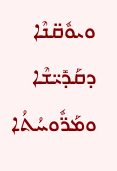ܘܝܘܽܩ̈ܢܶܐ ܕܩܰܕܺܝ̈ܫܶܐ ܘܡܰܪ̈ܽܘܚܳܬܳܐ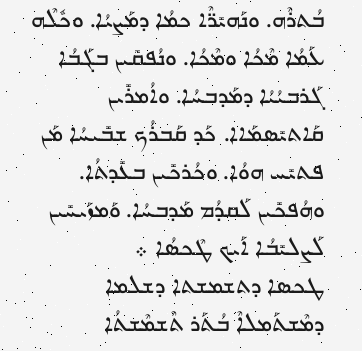ܒܳܬܪܶܗ. ܘܢܰܗܝܺܪ̈ܶܐ ܟܡܳܐ ܕܡܰܨܝܳܐ. ܘܟܽܠܶܗ ܥܰܡܳܐ ܡܶܟܳܐ ܘܡܶܟܳܐ. ܘܢܳܦܩܺܝܢ ܒܓܰܒܳܐ ܓܰܪܒܝܳܝܳܐ ܕܡܰܕܒܚܳܐ. ܘܐܳܡܪܺܝܢ ܩܰܐܬܝܺܣܡܰܐܐ. ܟܰܕ ܩܰܒܪܳܟ ܫܒܺܝܚܳܐ ܡܰܢ ܦܬܝܺܚ ܗܘܳܐ. ܘܟܳܪܟܺܝܢ ܒܥܺܕܬܳܐ. ܘܗܳܦܟܺܝܢ ܠܰܩܕܳܡ ܡܰܕܒܚܳܐ. ܘܰܡܙܰܝܚܺܝܢ ܠܰܨܠܝܺܒܳܐ ܐܰܝܟ ܛܶܟܣܳܐ ܀
ܛܟܣܐ ܕܬܫܡܫܬܐ ܕܫܠܡܐ
ܕܡܶܫܬܰܡܠܐܶ ܒܳܬܰܪ ܬܶܫܡܶܫܬܳܐ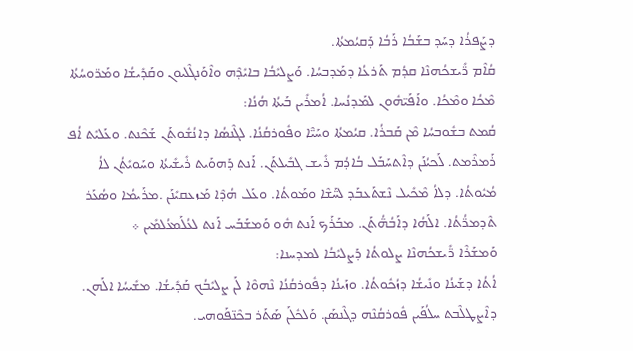ܕܨܰܦܪܳܐ ܕܚܰܕ ܒܫܰܒܳܐ ܪܰܒܳܐ ܕܰܩܝܳܡܬܳܐ.
ܩܳܐܶܡ ܪ̈ܺܝܫܟܳܗܢܶܐ ܩܕܳܡ ܬܰܪܥܳܐ ܕܡܰܕܒܚܳܐ. ܘܰܨܠܝܺܒܳܐ ܒܐܝܺܕܶܗ ܘܐܶܘܰܢܓܶܠܝܘܢ ܘܩܰܕܺܝܫܳܐ ܘܡܰܪ̈ܘܚܳܬܳܐ ܡܶܟܳܐ ܘܡܶܟܳܐ. ܘܐܰܦܰܝ̈ܗܽܘܢ ܠܡܰܕܢܳܚܐ. ܐܳܡܪܺܝܢ ܒܰܝܬܳܐ ܗܳܢܳܐ:
ܩܳܡܬ ܒܫܽܘܒܚܳܐ ܡܶܢ ܩܰܒܪܳܐ. ܩܝܳܡܬܳܐ ܘܚܰܝ̈ܶܐ ܘܦܽܘܪܩܳܢܳܐ. ܠܓܶܢܣܳܐ ܕܐܢܳܫܽܘܬܰܢ ܫܰܟܶܢܬ. ܘܥܰܠܝܺܬ ܐܳܦ ܪܰܡܪܶܡܬ. ܠܰܟܝܳܢܰܢ ܕܐܶܬܚܰܒܰܠ ܒܳܐܕܳܡ ܪܺܝܫ ܓܒܺܝܠܬܰܢ. ܐܰܢܬ ܕܰܗܘܰܝܬ ܪܺܝܫܺܝܬܳܐ ܘܚܰܘܝܺܬܳܢ ܠܐܳ ܡܳܝܽܘܬܳܐ. ܕܠܐܳ ܡܶܟܺܝܠ ܢܶܫܬܰܥܒܰܕ ܠܚ̈ܰܫܶܐ ܘܡܰܘܬܳܐ. ܘܥܰܠ ܗܳܕܶܐ ܡܰܙܥܩܝܺܢܰܢ .ܡܪܰܝܡܳܐ ܘܣܳܥܰܪ ܬܶܕܡܪ̈ܳܬܳܐ. ܐܠܰܗܳܐ ܕܐܰܒܳܗ̈ܳܬܰܢ. ܡܒܰܪܰܟ ܐܰܢܬ ܗܽܘ ܘܰܡܫܰܒܰܚ ܐܰܢܬ ܠܥܳܠܰܡܥܳܠܡܺܝܢ ܀
ܘܰܡܫܰܪܶܐ ܪ̈ܺܝܫܟܳܗܢܶܐ ܨܠܘܬܳܐ ܕܰܨܠܝܺܒܳܐ ܠܡܕܚܢܐ:
ܐܳܬܳܐ ܕܫܰܝܢܳܐ ܘܢܺܝܫܳܐ ܕܙܳܟܽܘܬܳܐ. ܘܙܰܝܢܳܐ ܕܦܽܘܪܩܳܢܳܐ ܢܶܗܘܶܐ ܠܰܢ ܨܠܝܺܒܳܟ ܩܰܕܺܝܫܳܐ. ܡܫܺܝܚܳܐ ܐܠܰܗܢ. ܕܐܶܨܛܠܶܒܬ ܚܠܳܦܰܝܢ ܦܽܘܪܩܳܢܶܗ ܕܓܶܢܣܰܢ. ܘܰܠܟܽܠܰܢ ܣܰܬܰܪ ܒܟܶܢ̈ܦܰܘܗܝ.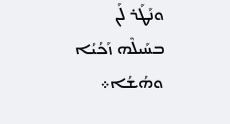ܘܢܰܛܰܪ ܠܰܢ ܒܚܰܝܠܶܗ ܙܰܟܳܝܳܐ ܘܗܳܫܳܐ܀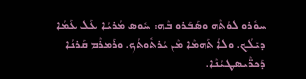ܚܘܽܪܘ ܠܘܳܬܶܗ ܘܣܰܒܰܪܘ ܒܶܗ: ܚܽܘܣ ܡܳܪܝܳܐ ܥܰܠ ܥܰܡܳܐ ܕܝܺܠܳܟ. ܘܠܐܳ ܬܰܗܡܶܐ ܡܶܢ ܝܳܪܬܽܘܬܳܟ. ܘܪܰܡܪܶܡ ܩܰܪܢܳܐ ܕܰܟܪ̈ܶܝܣܛܝܳܢܶܐ.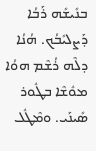ܒܢܺܝܫܺܗ ܪܰܒܳܐ ܕܰܨܠܝܺܒܳܟ. ܗܳܢܳܐ ܕܠܶܗ ܪܳܫܶܡ ܗܘܳܐ ܡܘܽܫܶܐ ܒܛܽܘܪ ܣܺܝܢܰܝ. ܘܡܶܛܽܠ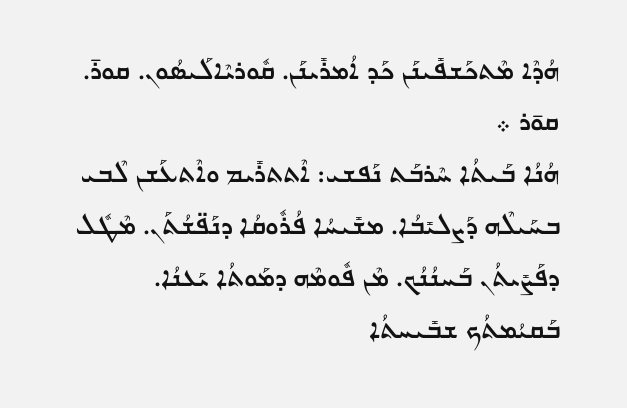ܗܳܕܶܐ ܡܶܬܟܰܫܦܺܝܢܰܢ ܟܰܕ ܐܳܡܪܺܝܢܰܢ. ܩܽܘܪܝܶܐܠܰܝܣܳܘܢ. ܩܘܪ̄. ܩܘ̄ܪ ܀
ܗܳܢܳܐ ܒܰܝܬܳܐ ܚܶܪܒܰܬ ܢܰܦܫܝ: ܐܶܬܬܪܺܝܡ ܘܐܶܬܥܰܫܢ ܠܶܒܝ ܒܚܰܝܠܶܗ ܕܰܨܠܝܺܒܳܐ. ܡܫܺܝܚܳܐ ܦܳܪܽܘܩܳܐ ܕܢܰܦ̈ܫܳܬܰܢ. ܡܶܛܽܠ ܕܦܰܨܺܝܬܳܢ ܒܰܚܢܳܢܳܟ. ܡܶܢ ܦܽܘܡܶܗ ܕܡܰܘܬܳܐ ܝܰܥܢܳܐ. ܒܰܩܝܳܡܬܳܟ ܫܒܺܝܚܬܳܐ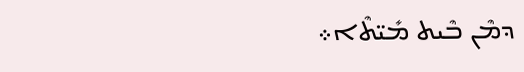ܕܡܶܢ ܒܶܝܬ ܡܺܝ̈ܬܶܐ܀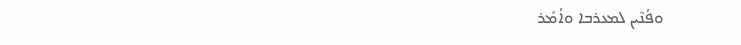ܘܦܳܢܶܝܢ ܠܡܥܪܒܐ ܘܐܳܡܰܪ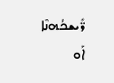ܪ̈ܺܝܫܟܳܗܢܶܐ ܐܰܘ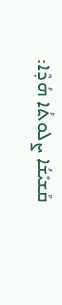ܩܰܫܝܺܫܳܐ ܨܠܘܬܳܐ ܗܳܕܶܐ: